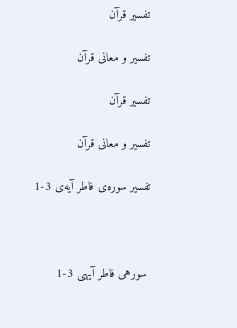تفسیر قرآن

تفسیر و معانی قرآن

تفسیر قرآن

تفسیر و معانی قرآن

تفسیر سوره‌ی فاطر آیه‌ی 3-1



 سورهی فاطر آیهی 3-1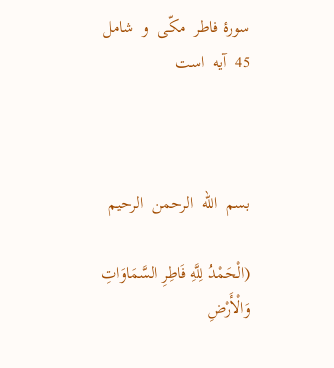سورۀ فاطر  مکّی  و  شامل  45  آیه  است



بسم  الله  الرحمن  الرحیم

(الْحَمْدُ لِلَّهِ فَاطِرِ السَّمَاوَاتِ وَالْأَرْضِ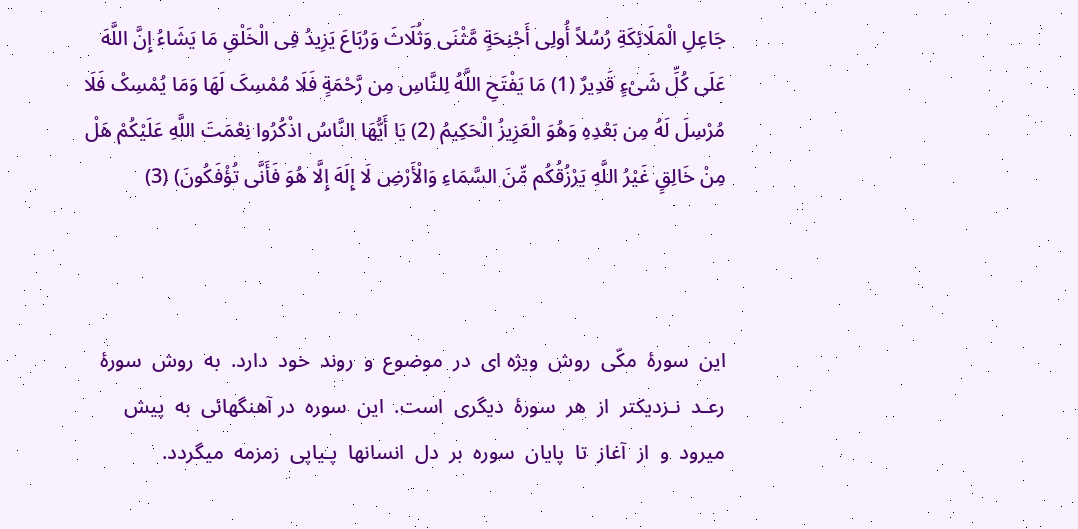جَاعِلِ الْمَلَائِکَةِ رُسُلاً أُولِی أَجْنِحَةٍ مَّثْنَى وَثُلَاثَ وَرُبَاعَ یَزِیدُ فِی الْخَلْقِ مَا یَشَاءُ إِنَّ اللَّهَ عَلَى کُلِّ شَیْءٍ قَدِیرٌ (1) مَا یَفْتَحِ اللَّهُ لِلنَّاسِ مِن رَّحْمَةٍ فَلَا مُمْسِکَ لَهَا وَمَا یُمْسِکْ فَلَا مُرْسِلَ لَهُ مِن بَعْدِهِ وَهُوَ الْعَزِیزُ الْحَکِیمُ (2) یَا أَیُّهَا النَّاسُ اذْکُرُوا نِعْمَتَ اللَّهِ عَلَیْکُمْ هَلْ مِنْ خَالِقٍ غَیْرُ اللَّهِ یَرْزُقُکُم مِّنَ السَّمَاءِ وَالْأَرْضِ لَا إِلَهَ إِلَّا هُوَ فَأَنَّى تُؤْفَکُونَ) (3)



این  سورۀ  مکّی  روش  ویژه ای  در  موضوع  و  روند  خود  دارد.  به  روش  سورۀ  رعـد  نـزدیکتر  از  هر  سورۀ  دیگری  است.  این  سوره  در آهنگهائی  به  پیش  میرود  و  از  آغاز  تا  پایان  سوره  بر  دل  انسانها  پـیاپی  زمزمه  میگردد.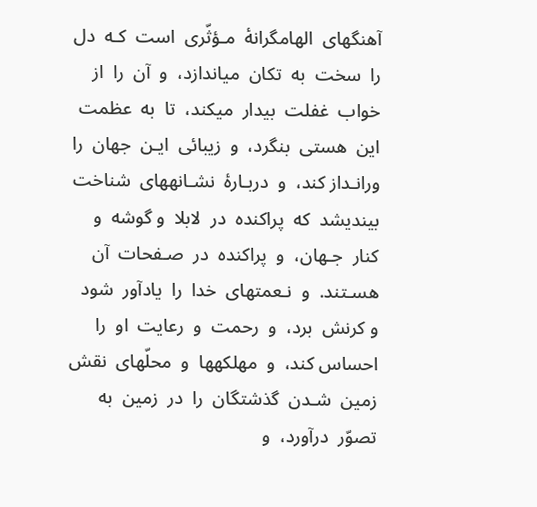آهنگهای  الهامگرانۀ  مـؤثّری  است  کـه  دل  را  سخت  به  تکان  میاندازد،  و  آن  را  از  خواب  غفلت  بیدار  میکند،  تا  به  عظمت  این  هستی  بنگرد،  و  زیبائی  ایـن  جهان  را  ورانـداز کند،  و  دربـارۀ  نشـانههای  شناخت  بیندیشد  که  پراکنده  در  لابلا  و گوشه  و کنار  جـهان،  و  پراکنده  در  صـفحات  آن  هسـتند.  و  نـعمتهای  خدا  را  یادآور  شود  و کرنش  برد،  و  رحمت  و  رعایت  او  را  احساس کند،  و  مهلکهها  و  محلّهای  نقش  زمین  شـدن  گذشتگان  را  در  زمین  به  تصوّر  درآورد،  و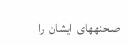صـحنههای  ایشان  را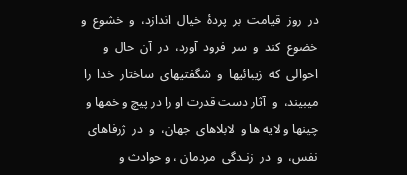در  روز  قیامت  بر  پردۀ  خیال  اندازد،  و  خشوع  و  خضوع  کند  و  سر  فرود  آورد،  در  آن  حال  و  احوالی  که  زیبائیها  و  شگفتیهای  ساختار  خدا  را  میبیند،  و  آثار دست قدرت او را در پیچ و خمها و چینها و لایه ها و  لابلاهای  جهان،  و  در  ژرفاهای  نفس،  و  در  زنـدگی  مردمان ، و حوادث و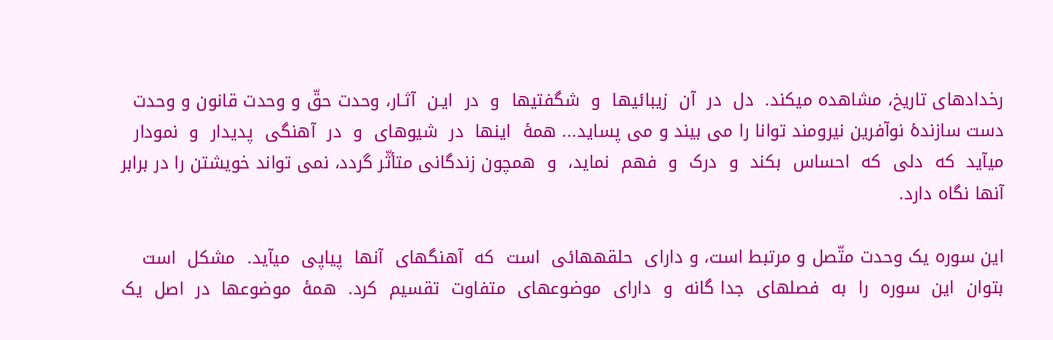رخدادهای تاریخ، مشاهده میکند.  دل  در  آن  زیبائیها  و  شگفتیها  و  در  ایـن  آثـار، وحدت حقّ و وحدت قانون و وحدت دست سازندۀ نوآفرین نیرومند توانا را می بیند و می پساید... همۀ  اینها  در  شیوهای  و  در  آهنگی  پدیدار  و  نمودار  میآید  که  دلی  که  احساس  بکند  و  درک  و  فهم  نماید،  و  همچون زندگانی متأثّر گردد، نمی تواند خویشتن را در برابر آنها نگاه دارد.

این سوره یک وحدت متّصل و مرتبط است، و دارای  حلقههائی  است  که  آهنگهای  آنها  پیاپی  میآید.  مشکل  است  بتوان  این  سوره  را  به  فصلهای  جدا گانه  و  دارای  موضوعهای  متفاوت  تقسیم  کرد.  همۀ  موضوعها  در  اصل  یک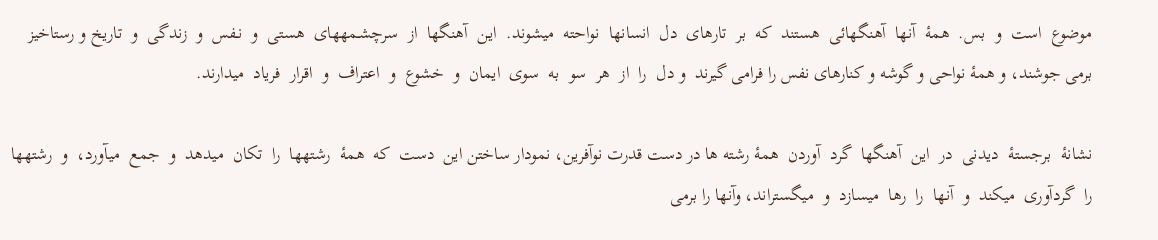موضوع  است  و  بس.  همۀ  آنها  آهنگهائی  هستند  که  بر  تارهای  دل  انسانها  نواحته  میشوند.  ایـن  آهنگها  از  سرچشـمههای  هستی  و  نـفس  و  زندگی  و  تاریخ و رستاخیز برمی جوشند، و همۀ نواحی و گوشه و کنارهای نفس را فرامی گیرند  و دل  را  از  هر  سو  به  سوی  ایمان  و  خشوع  و  اعتراف  و  اقرار  فریاد  میدارند.

نشانۀ  برجستۀ  دیدنی  در  این  آهنگها  گرد  آوردن  همۀ رشته ها در دست قدرت نوآفرین، نمودار ساختن این  دست  که  همۀ  رشتهها  را  تکان  میدهد  و  جمع  میآورد،  و  رشتهها  را  گردآوری  میکند  و  آنها  را  رها  میسازد  و  میگستراند، وآنها را برمی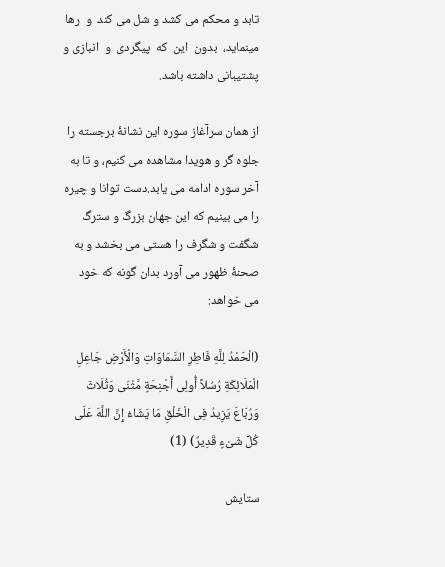تابد و محکم می کشد و شل می کند  و  رها  مینماید،  بدون  این  که  پیگردی  و  انبازی و پشتیبانی داشته باشد.

از همان سرآغاز سوره این نشانۀ برجسته را جلوه گر و هویدا مشاهده می کنیم، و تا به آخر سوره ادامه می یابد.دست توانا و چیره را می بینیم که این جهان بزرگ و سترگ شگفت و شگرف را هستی می بخشد و به صحنۀ ظهور می آورد بدان گونه که خود می خواهد:

(الْحَمْدُ لِلَّهِ فَاطِرِ السَّمَاوَاتِ وَالْأَرْضِ جَاعِلِ الْمَلَائِکَةِ رُسُلاً أُولِی أَجْنِحَةٍ مَّثْنَى وَثُلَاثَ وَرُبَاعَ یَزِیدُ فِی الْخَلْقِ مَا یَشَاءُ إِنَّ اللَّهَ عَلَى کُلِّ شَیْءٍ قَدِیرٌ) (1)

ستایش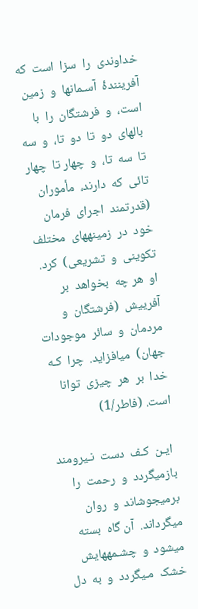خداوندی  را  سزا  است  که  آفرینندۀ  آسـمانها  و  زمین  است،  و  فرشتگان  را  با  بالهای  دو  تا  دو  تا،  و  سه  تا  سه  تا،  و  چهار تا  چهار تائی  که  دارند،  مأموران  (قدرتمند  اجرای  فرمان  خود  در  زمینههای  مختلف  تکوینی  و  تشریعی)  کرد.  او  هر چه  بخواهد  بر  آفرییش  (فرشتگان  و  مردمان  و  سائر  موجودات  جهان)  میافزاید.  چرا  کـه  خدا  بر  هر  چیزی  توانا  است. (فاطر/1)

 ایـن  کـف  دست  نـیرومند  بازمیگردد  و  رحمت  را  برمیجوشاند  و  روان  میگرداند.  آن گاه  بسته  میشود  و  چشـمههایش  خشک  مـیگردد  و  به  دل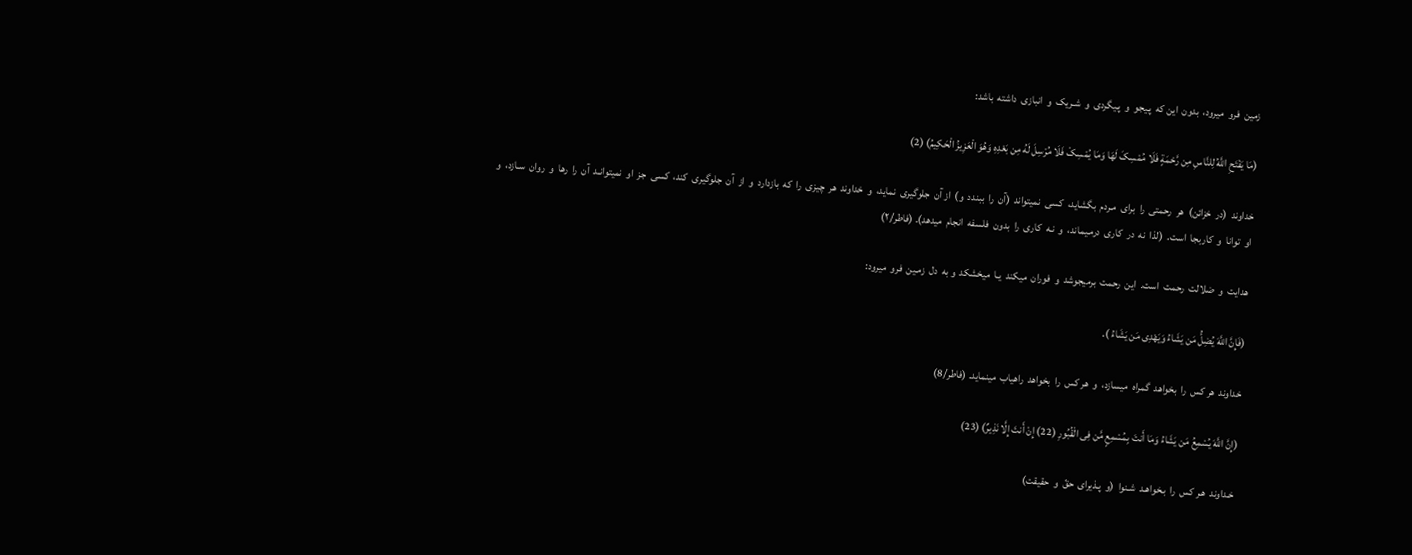زمین  فرو  میرود،  بدون  این که  پـیجو  و  پـیگردی  و  شـریک  و  انبازی  داشته  باشد:

(مَا یَفْتَحِ اللَّهُ لِلنَّاسِ مِن رَّحْمَةٍ فَلَا مُمْسِکَ لَهَا وَمَا یُمْسِکْ فَلَا مُرْسِلَ لَهُ مِن بَعْدِهِ وَهُوَ الْعَزِیزُ الْحَکِیمُ) (2)

خداوند  (در  خزائن)  هر  رحمتی  را  برای  مـردم  بگشاید،  کسی  نمیتواند  (آن  را  ببندد  و)  از آن  جلوگیری  نماید،  و  خداوند  هر  چیزی  را  که  بازدارد  و  از  آن  جلوگیری  کند،  کسی  جز  او  نمیتوانـد  آن  را  رها  و  روان  سـازد،  و  او  توانا  و  کاربجا  است.  (لذا  نه  در  کاری  درمـیماند،  و  نـه  کاری  را  بدون  فلسفه  انجام  میدهد). (فاطر/٢)

هدایت  و  ضلالت  رحمت  است.  این  رحمت  برمیجوشد  و  فوران  میکند  یـا  میخشکد  و به  دل  زمـین  فرو  میرود:

(فَإِنَّ اللَّهَ یُضِلُّ مَن یَشَاءُ وَیَهْدِی مَن یَشَاءُ ).

خداوند  هر کس  را  بخواهد  گمراه  میسازد،  و  هر کس  را  بخواهد  راهیاب  مینماید. (فاطر/8)

(إِنَّ اللَّهَ یُسْمِعُ مَن یَشَاءُ وَمَا أَنتَ بِمُسْمِعٍ مَّن فِی الْقُبُورِ (22) إِنْ أَنتَ إِلَّا نَذِیرٌ) (23)

خـداوند  هـر کس  را  بـخواهـد  شـنوا  (و  پـذیرای  حقّ  و  حقیقت)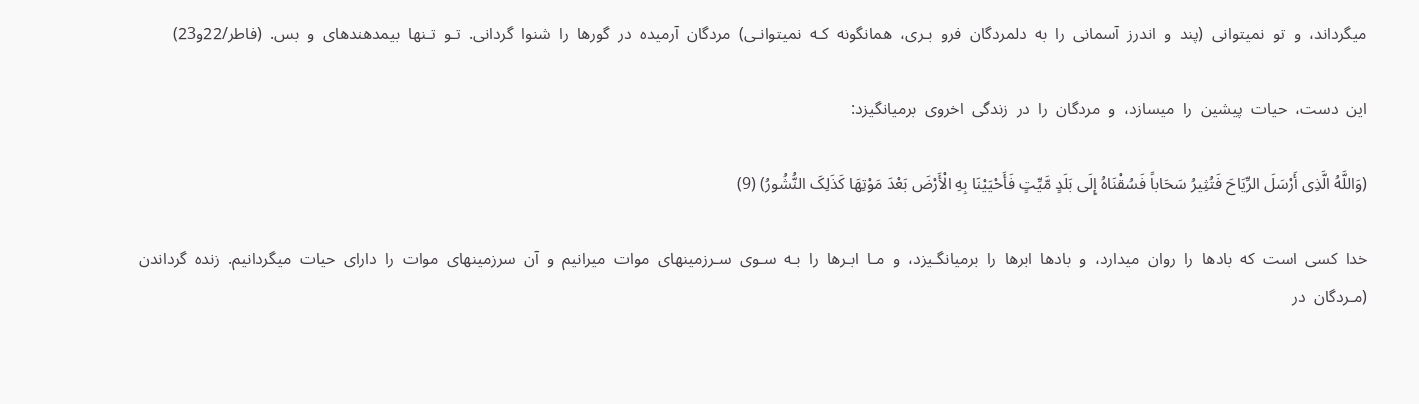میگرداند،  و  تو  نمیتوانی  (پند  و  اندرز  آسمانی  را  به  دلمردگان  فرو  بـری،  همانگونه  کـه  نمیتوانـی)  مردگان  آرمیده  در  گورها  را  شنوا  گردانی.  تـو  تـنها  بیمدهندهای  و  بس.  (فاطر/22و23)

این  دست،  حیات  پیشین  را  میسازد،  و  مردگان  را  در  زندگی  اخروی  برمیانگیزد:

(وَاللَّهُ الَّذِی أَرْسَلَ الرِّیَاحَ فَتُثِیرُ سَحَاباً فَسُقْنَاهُ إِلَى بَلَدٍ مَّیِّتٍ فَأَحْیَیْنَا بِهِ الْأَرْضَ بَعْدَ مَوْتِهَا کَذَلِکَ النُّشُورُ) (9)

خدا  کسی  است  که  بادها  را  روان  میدارد،  و  بادها  ابرها  را  برمیانگـیزد،  و  مـا  ابـرها  را  بـه  سـوی  سـرزمینهای  موات  میرانیم  و  آن  سرزمینهای  موات  را  دارای  حیات  میگردانیم.  زنده  گرداندن  (مـردگان  در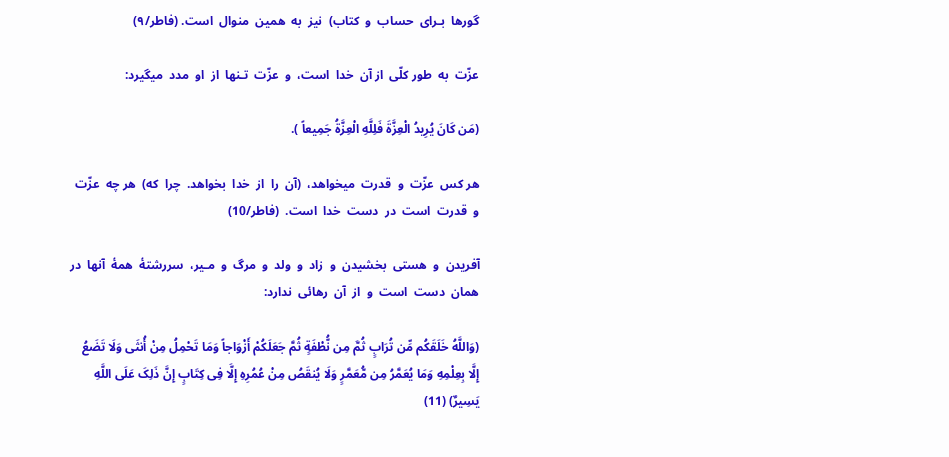گورها  بـرای  حساب  و  کتاب)  نیز  به  همین  منوال  است. (فاطر/٩)

عزّت  به  طور کلّی  از آن  خدا  است،  و  عزّت  تـنها  از  او  مدد  میگیرد:

(مَن کَانَ یُرِیدُ الْعِزَّةَ فَلِلَّهِ الْعِزَّةُ جَمِیعاً ).

هر کس  عزّت  و  قدرت  میخواهد،  (آن  را  از  خدا  بخواهد.  چرا  که)  هر چه  عزّت  و  قدرت  است  در  دست  خدا  است‌.  (فاطر/10)

آفریدن  و  هستی  بخشیدن  و  زاد  و  ولد  و  مرگ  و  مـیر،  سررشتۀ  همۀ  آنها  در  همان  دست  است  و  از  آن  رهائی  ندارد:

(وَاللَّهُ خَلَقَکُم مِّن تُرَابٍ ثُمَّ مِن نُّطْفَةٍ ثُمَّ جَعَلَکُمْ أَزْوَاجاً وَمَا تَحْمِلُ مِنْ أُنثَى وَلَا تَضَعُ إِلَّا بِعِلْمِهِ وَمَا یُعَمَّرُ مِن مُّعَمَّرٍ وَلَا یُنقَصُ مِنْ عُمُرِهِ إِلَّا فِی کِتَابٍ إِنَّ ذَلِکَ عَلَى اللَّهِ یَسِیرٌ) (11)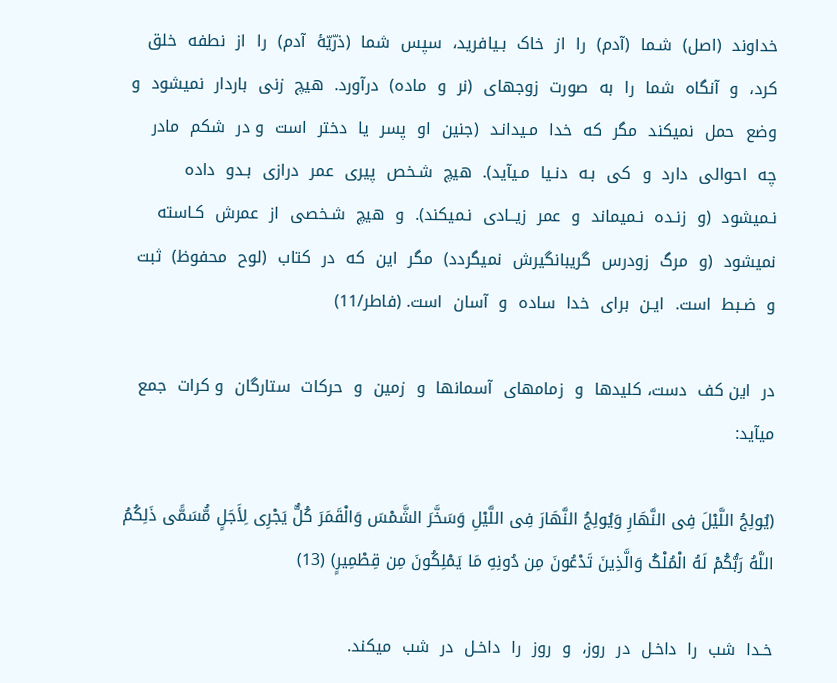خداوند  (اصل)  شـما  (آدم)  را  از  خاک  بـیافرید،  سپس  شما  (ذرّیّۀ  آدم)  را  از  نطفه  خلق  کرد،  و  آنگاه  شما  را  به  صورت  زوجهای  (نر  و  ماده)  درآورد.  هیچ  زنی  باردار  نمیشود  و  وضع  حمل  نمیکند  مگر  که  خدا  مـیدانـد  (جنین  او  پسر  یا  دختر  است  و در  شکم  مادر  چه  احوالی  دارد  و  کی  بـه  دنـیا  مـیآید).  هیچ  شـخص  پیری  عمر  درازی  بـدو  داده  نـمیشود  (و  زنـده  نـمیماند  و  عمر  زیــادی  نـمیکند).  و  هیچ  شـخصی  از  عمرش  کـاسته  نمیشود  (و  مرگ  زودرس  گریبانگیرش  نمیگردد)  مگر  این  که  در  کتاب  (لوح  محفوظ)  ثبت  و  ضـبط  است.  ایـن  برای  خدا  ساده  و  آسان  است. (فاطر/11)

در  این کف  دست، کلیدها  و  زمامهای  آسمانها  و  زمین  و  حرکات  ستارگان  و کرات  جمع  میآید:

(یُولِجُ اللَّیْلَ فِی النَّهَارِ وَیُولِجُ النَّهَارَ فِی اللَّیْلِ وَسَخَّرَ الشَّمْسَ وَالْقَمَرَ کُلٌّ یَجْرِی لِأَجَلٍ مُّسَمًّى ذَلِکُمُ اللَّهُ رَبُّکُمْ لَهُ الْمُلْکُ وَالَّذِینَ تَدْعُونَ مِن دُونِهِ مَا یَمْلِکُونَ مِن قِطْمِیرٍ) (13)

خـدا  شب  را  داخـل  در  روز،  و  روز  را  داخـل  در  شب  میکند.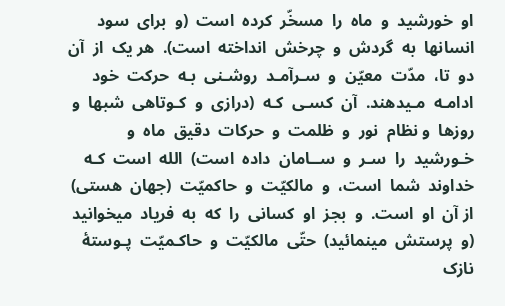او  خورشید  و  ماه  را  مسخّر  کرده  است  (و  برای  سود  انسانها  به  گردش  و  چرخش  انداخته  است).  هر یک  از  آن  دو  تا،  مدّت  معیّن  و  سـرآمـد  روشـنی  بـه  حرکت  خود  ادامـه  مـیدهند.  آن  کسـی  کـه  (درازی  و  کـوتاهی  شبها  و  روزها  و نظام  نور  و  ظلمت  و  حرکات  دقیق  ماه  و  خـورشید  را  سـر  و  ســامان  داده  است)  الله  است  کـه  خداوند  شما  است،  و  مالکیّت  و  حاکمیّت  (جهان  هستی)  از آن  او  است.  و  بجز  او  کسانی  را  که  به  فریاد  میخوانید  (و  پرستش  مینمائید)  حتّی  مالکیّت  و  حاکـمیّت  پـوستۀ  نازک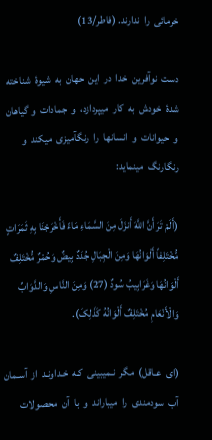خرمائی  را  ندارند. (فاطر/13)

دست  نوآفرین  خدا  در  این  حهان  به  شیوۀ  شناخته  شدۀ  خودش  به  کار  میپردازد،  و  جمادات  و گیاهان  و  حیوانات  و  انسانها  را  رنگآمیزی  میکند  و  رنگارنگ  مینماید:

(أَلَمْ تَرَ أَنَّ اللَّهَ أَنزَلَ مِنَ السَّمَاءِ مَاءً فَأَخْرَجْنَا بِهِ ثَمَرَاتٍ مُّخْتَلِفاً أَلْوَانُهَا وَمِنَ الْجِبَالِ جُدَدٌ بِیضٌ وَحُمْرٌ مُّخْتَلِفٌ أَلْوَانُهَا وَغَرَابِیبُ سُودٌ (27) وَمِنَ النَّاسِ وَالدَّوَابِّ وَالْأَنْعَامِ مُخْتَلِفٌ أَلْوَانُهُ کَذَلِکَ).

(ای  عـاقل)  مگر  نـمیبینی  کـه  خـداونـد  از  آسـمان  آب  سودمندی  را  میباراند  و  با  آن  محصولات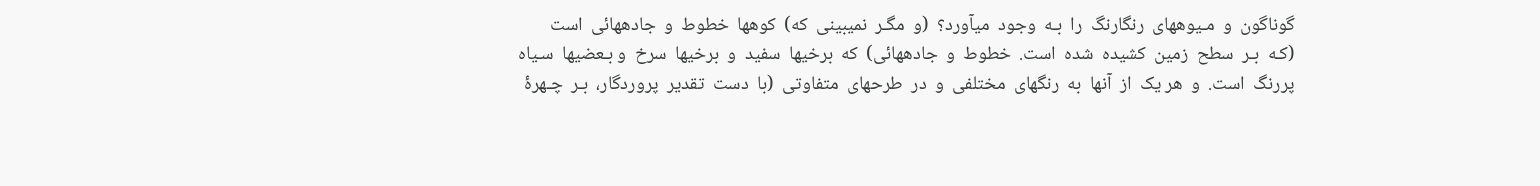گوناگون  و  مـیوههای  رنگارنگ  را  بـه  وجود  میآورد؟  (و  مگـر  نمیبینی  که)  کوهها  خطوط  و  جادههائی  است  (کـه  بـر  سطح  زمین  کشیده  شده  است.  خطوط  و  جادههائی)  که  برخیها  سفید  و  برخیها  سرخ  و بـعضیها  سـیاه  پررنگ  است.  و  هر یک  از  آنها  به  رنگهای  مختلفی  و  در  طرحهای  متفاوتی  (با  دست  تقدیر  پروردگار،  بـر  چـهرۀ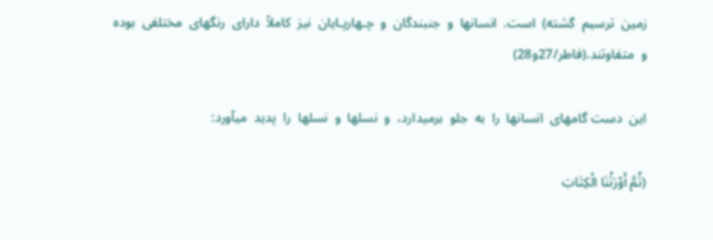زمین  ترسیم  گشته)  است.  انسانها  و  جنبندگان  و  چـهارپـایان  نیز  کاملاً  دارای  رنگهای  مختلفی  بوده  و  متفاوتند.(فاطر/27و28)

این  دست گامهای  انسانها  را  به  جلو  برمیدارد،  و  نسلها  و  نسلها  را  پدید  میآورد:

(ثُمَّ أَوْرَثْنَا الْکِتَابَ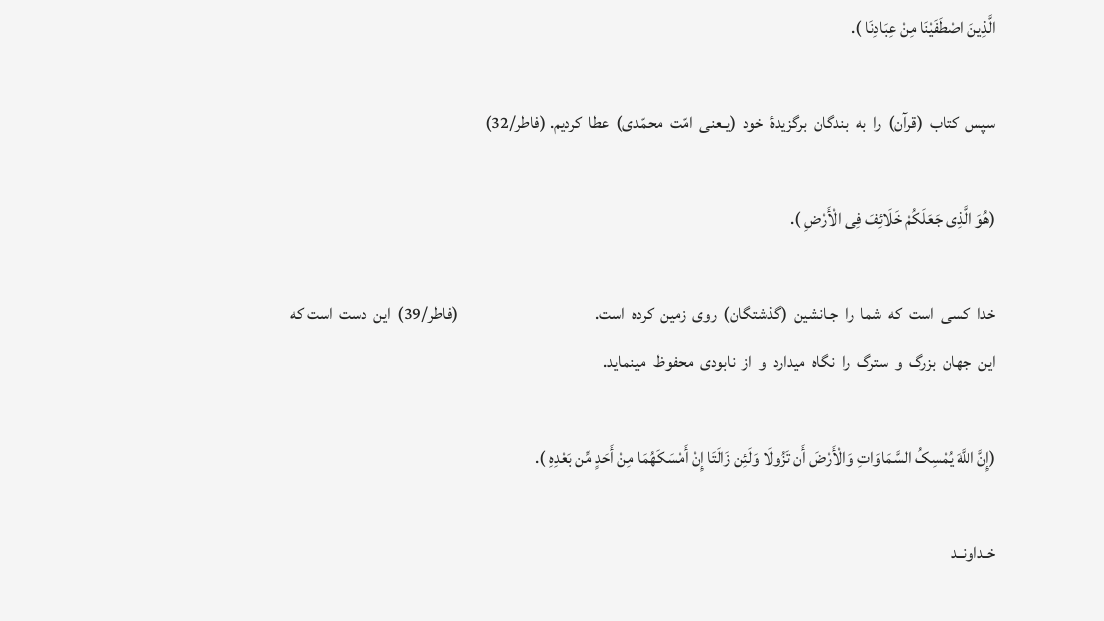الَّذِینَ اصْطَفَیْنَا مِنْ عِبَادِنَا ).

سپس  کتاب  (قرآن)  را  به  بندگان  برگزیدۀ  خود  (یـعنی  امّت  محمّدی)  عطا  کردیم. (فاطر/32)

(هُوَ الَّذِی جَعَلَکُمْ خَلَائِفَ فِی الْأَرْضِ ).

خدا  کسی  است  که  شما  را  جـانشین  (گذشتگان)  روی  زمین  کرده  است.                                         (فاطر/39)  این  دست  است که  این  جهان  بزرگ  و  سترگ  را  نگاه  میدارد  و  از  نابودی  محفوظ  مینماید.

(إِنَّ اللَّهَ یُمْسِکُ السَّمَاوَاتِ وَالْأَرْضَ أَن تَزُولَا وَلَئِن زَالَتَا إِنْ أَمْسَکَهُمَا مِنْ أَحَدٍ مِّن بَعْدِهِ ).

خـداونــد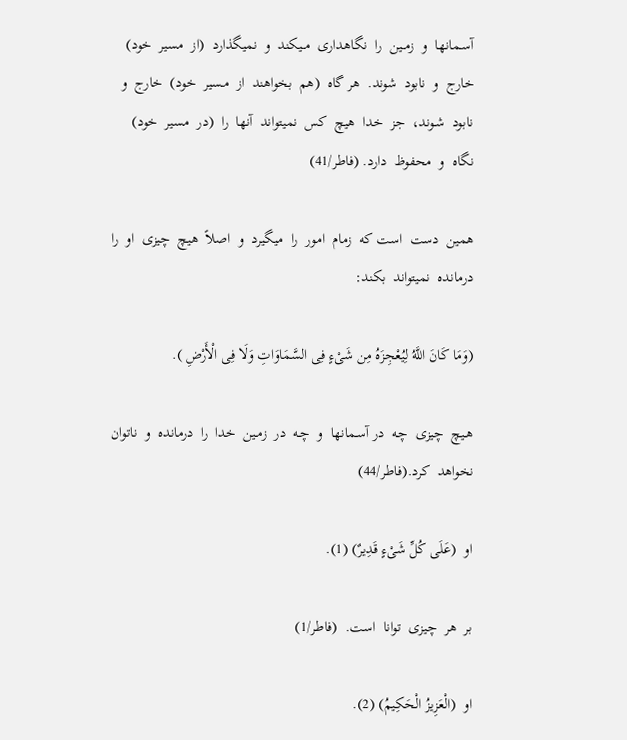آسـمانها  و  زمــین  را  نگاهداری  مــیکند  و  نمیگذارد  (از  مسیر  خود)  خارج  و  نابود  شوند.  هر گاه  (هم  بخواهند  از  مـسیر  خود)  خارج  و  نابود  شـوند،  جز  خدا  هیچ  کس  نمیتواند  آنها  را  (در  مسیر  خود)  نگاه  و  محفوظ  دارد. (فاطر/41)

همین  دست  است که  زمام  امور  را  میگیرد  و  اصلاً  هیچ  چیزی  او  را  درمانده  نمیتواند  بکند:

(وَمَا کَانَ اللَّهُ لِیُعْجِزَهُ مِن شَیْءٍ فِی السَّمَاوَاتِ وَلَا فِی الْأَرْضِ ).

هـیچ  چیزی  چـه  در آسـمانها  و  چـه  در  زمـین  خدا  را  درمانده  و  ناتوان  نخواهد  کرد.(فاطر/44)

او  (عَلَى کُلِّ شَیْءٍ قَدِیرٌ) (1).

بر  هر  چیزی  توانا  است.  (فاطر/1)

او  (الْعَزِیزُ الْحَکِیمُ) (2).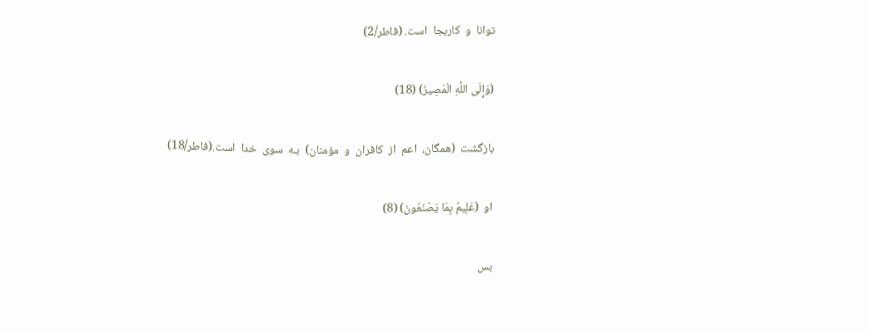توانا  و  کاربجا  است. (فاطر/2)

(وَإِلَى اللَّهِ الْمَصِیرُ) (18)

بازگشت  (همگان،  اعم  از  کافران  و  مؤمنان)  بـه  سوی  خدا  است.(فاطر/18)

او  (عَلِیمٌ بِمَا یَصْنَعُونَ) (8)

بس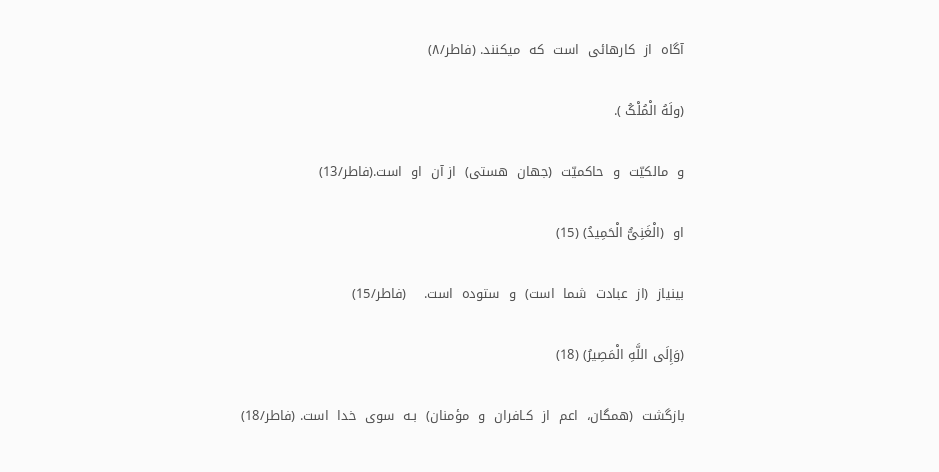آگاه  از  کارهائی  است  که  میکنند. (فاطر/٨)

(ولَهُ الْمُلْکُ ).

و  مالکیّت  و  حاکمیّت  (جهان  هستی)  از آن  او  است‌.(فاطر/13)

او  (الْغَنِیُّ الْحَمِیدُ) (15)

بینیاز  (از  عبادت  شما  است)  و  ستوده  است.    (فاطر/15)

(وَإِلَى اللَّهِ الْمَصِیرُ) (18)

بازگشت  (همگان،  اعم  از  کـافران  و  مؤمنان)  بـه  سوی  خدا  است. (فاطر/18)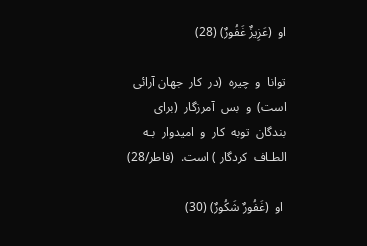او  (عَزِیزٌ غَفُورٌ) (28)

توانا  و  چیره  (در  کار  جهان آرائی  است)  و  بس  آمرزگار  (برای  بندگان  توبه  کار  و  امیدوار  بـه  الطـاف  کردگار ) است.  (فاطر/28)

 او  (غَفُورٌ شَکُورٌ) (30)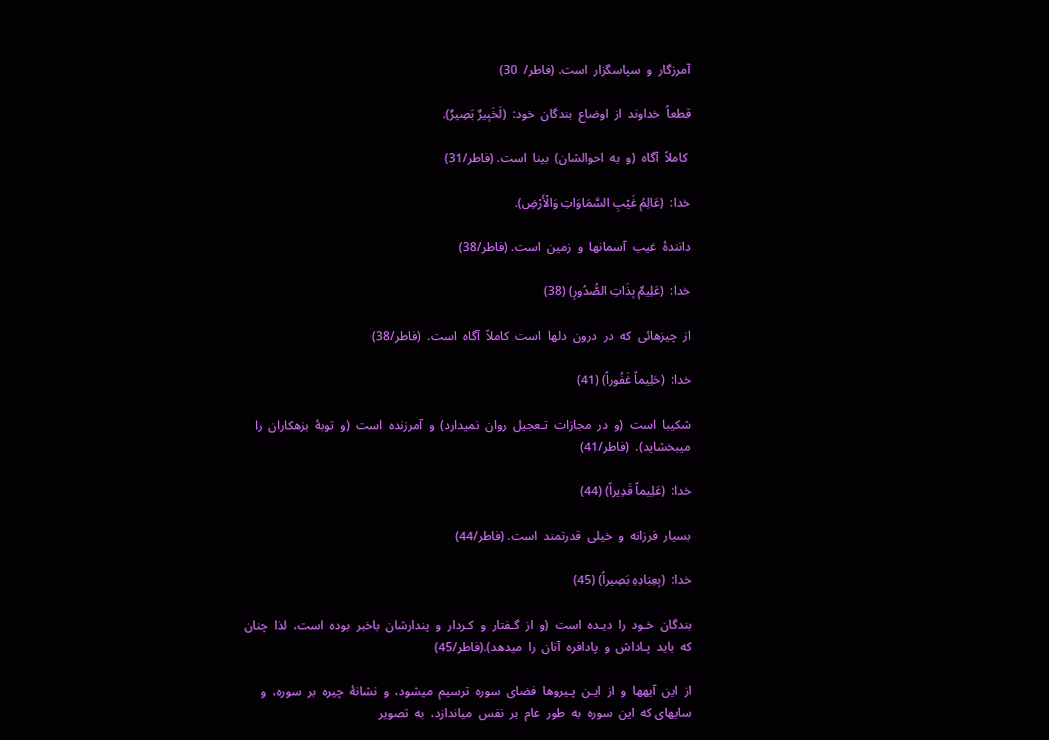آمرزگار  و  سپاسگزار  است. (فاطر/  30)

قطعاً  خداوند  از  اوضاع  بندگان  خود:  (لَخَبِیرٌ بَصِیرٌ).

 کاملاً  آگاه  (و  به  احوالشان)  بینا  است. (فاطر/31)

خدا:  (عَالِمُ غَیْبِ السَّمَاوَاتِ وَالْأَرْضِ).

دانندۀ  غیب  آسمانها  و  زمین  است. (فاطر/38)

خدا:  (عَلِیمٌ بِذَاتِ الصُّدُورِ) (38)

از  چیزهائی  که  در  درون  دلها  است  کاملاً  آگاه  است.  (فاطر/38)

خدا:  (حَلِیماً غَفُوراً) (41)

شکیبا  است  (و  در  مجازات  تـعجیل  روان  نمیدارد)  و  آمرزنده  است  (و  توبۀ  بزهکاران  را  میبخشاید).  (فاطر/41)

خدا:  (عَلِیماً قَدِیراً) (44)

بسیار  فرزانه  و  خیلی  قدرتمند  است. (فاطر/44)

خدا:  (بِعِبَادِهِ بَصِیراً) (45)

بندگان  خـود  را  دیـده  است  (و  از  گـفتار  و  کـردار  و  پندارشان  باخبر  بوده  است،  لذا  چنان  که  باید  پـاداش  و  پادافره  آنان  را  میدهد).(فاطر/45)

از  این  آیهها  و  از  ایـن  پـیروها  فضای  سوره  ترسیم  میشود،  و  نشانۀ  چیره  بر  سوره،  و  سایهای که  این  سوره  به  طور  عام  بر  نفس  میاندازد،  به  تصویر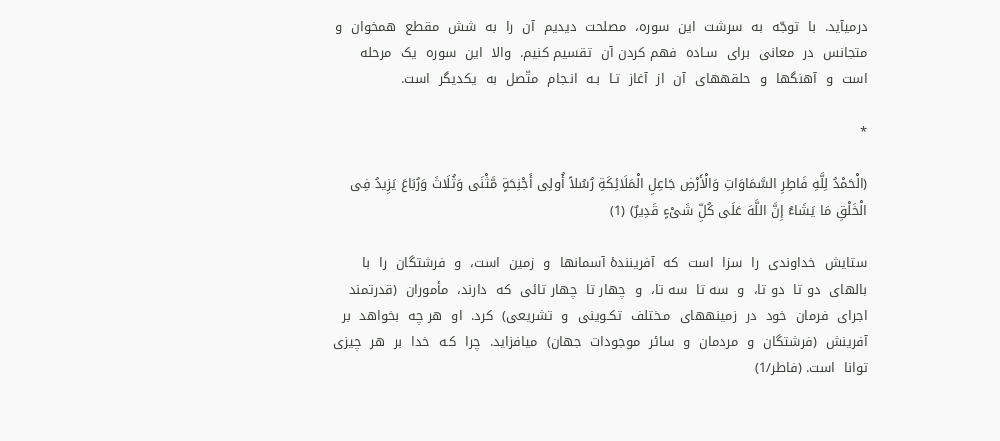درمیآید.  با  توجّه  به  سرشت  این  سوره،  مصلحت  دیدیم  آن  را  به  شش  مقطع  همخوان  و  متجانس  در  معانی  برای  سـاده  فهم کردن آن  تقسیم کنیم.  والا  این  سوره  یک  مرحله  است  و  آهنگها  و  حلقههای  آن  از  آغاز  تـا  بـه  انـجام  متّصل  به  یکدیگر  است‌.

*

(الْحَمْدُ لِلَّهِ فَاطِرِ السَّمَاوَاتِ وَالْأَرْضِ جَاعِلِ الْمَلَائِکَةِ رُسُلاً أُولِی أَجْنِحَةٍ مَّثْنَى وَثُلَاثَ وَرُبَاعَ یَزِیدُ فِی الْخَلْقِ مَا یَشَاءُ إِنَّ اللَّهَ عَلَى کُلِّ شَیْءٍ قَدِیرٌ) (1)

ستایش  خداوندی  را  سزا  است  که  آفرینندۀ آسمانها  و  زمین  است،  و  فرشتگان  را  با  بالهای  دو تا  دو تا،  و  سه تا  سه تا،  و  چهار تا  چهار تائی  که  دارند،  مأموران  (قدرتمند  اجرای  فرمان  خود  در  زمینههای  مـختلف  تکـوینی  و  تشریعی)  کرد.  او  هر چه  بخواهد  بر  آفرینش  (فرشتگان  و  مردمان  و  سائر  موجودات  جهان)  میافزاید.  چرا  کـه  خدا  بر  هر  چیزی  توانا  است. (فاطر/1)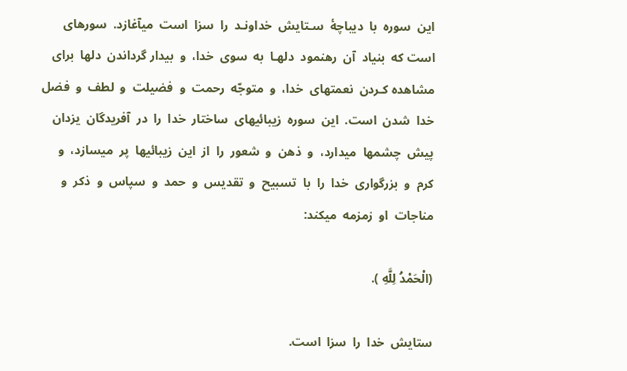این  سوره  با  دیباچۀ  سـتایش  خداونـد  را  سزا  است  میآغازد.  سورهای  است که  بنیاد  آن  رهنمود  دلهـا  به  سوی  خدا،  و  بیدار گرداندن  دلها  برای  مشاهده کـردن  نعمتهای  خدا،  و  متوجّه  رحمت  و  فضیلت  و  لطف  و  فضل  خدا  شدن  است.  این  سوره  زیبائیهای  ساختار  خدا  را  در  آفریدگان  یزدان  پیش  چشمها  میدارد،  و  ذهن  و  شعور  را  از  این  زیبائیها  پر  میسازد،  و کرم  و  بزرگواری  خدا  را  با  تسبیح  و  تقدیس  و  حمد  و  سپاس  و  ذکر  و  مناجات  او  زمزمه  میکند:

(الْحَمْدُ لِلَّهِ ).

ستایش  خدا  را  سزا  است‌.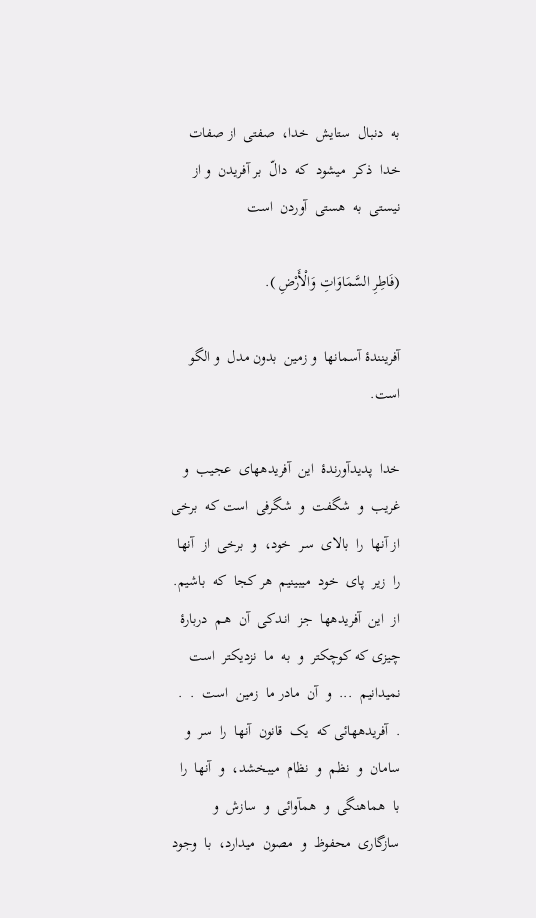به  دنبال  ستایش  خدا،  صفتی  از صفات  خدا  ذکر  میشود  که  دالّ  بر آفریدن  و از نیستی  به  هستی  آوردن  است

(فَاطِرِ السَّمَاوَاتِ وَالْأَرْضِ ).

آفرینندۀ آسمانها  و زمین  بدون مدل  و الگو است‌.

خدا  پدیدآورندۀ  این  آفریدههای  عجیب  و  غریب  و  شگفت  و  شگرفی  است که  برخی  از آنها  را  بالای  سـر  خود،  و  برخی  از  آنها  را  زیر  پای  خود  میبینیم  هر کجا  که  باشیم.  از  این  آفریدهها  جز  انـدکی  آن  هـم  دربارۀ  چیزی که کوچکتر  و  به  ما  نزدیکتر  است  نمیدانیم  ...  و  آن  مادر ما  زمین  است  .  .  .  آفریدههائی که  یک  قانون  آنها  را  سر  و  سامان  و  نظم  و  نظام  میبخشد،  و  آنها  را  با  هماهنگی  و  همآوائی  و  سازش  و  سازگاری  محفوظ  و  مصون  میدارد،  با  وجود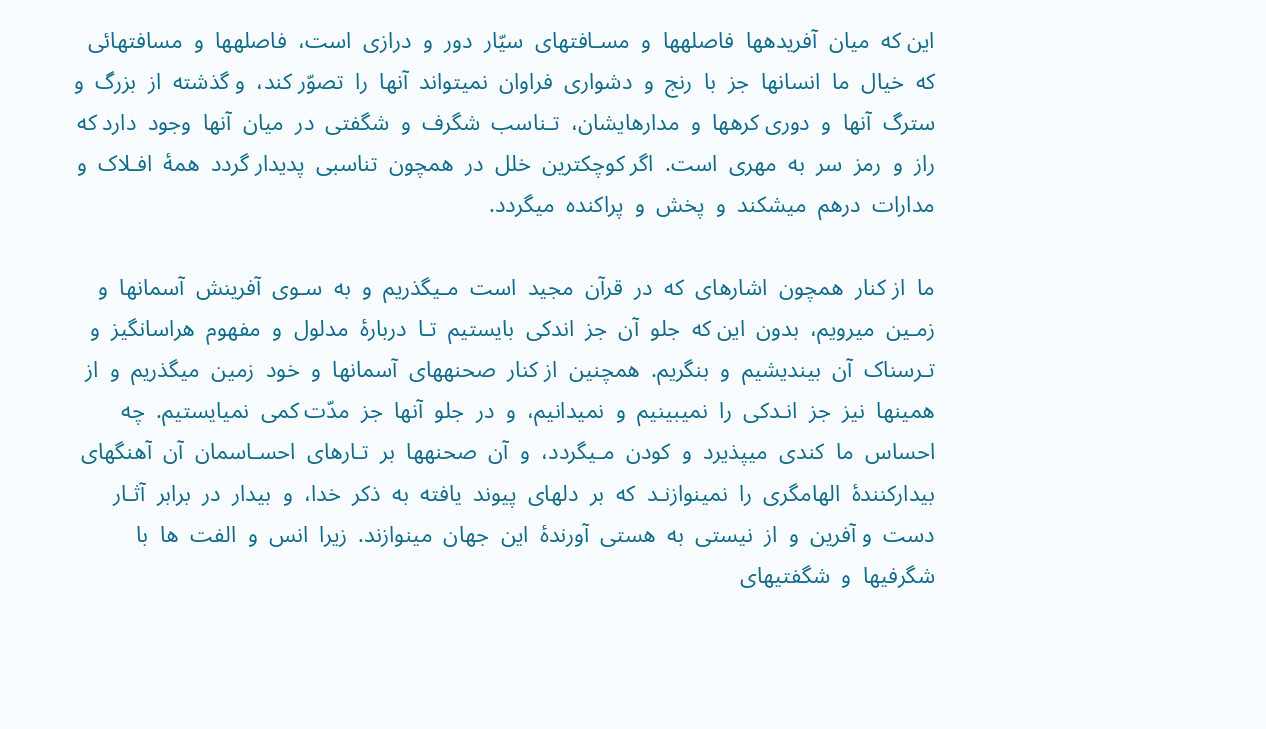این که  میان  آفریدهها  فاصلهها  و  مسـافتهای  سیّار  دور  و  درازی  است،  فاصلهها  و  مسافتهائی که  خیال  ما  انسانها  جز  با  رنج  و  دشواری  فراوان  نمیتواند  آنها  را  تصوّر کند،  و گذشته  از  بزرگ  و  سترگ  آنها  و  دوری کرهها  و  مدارهایشان،  تـناسب  شگرف  و  شگفتی  در  میان  آنها  وجود  دارد که  راز  و  رمز  سر  به  مهری  است.  اگر کوچکترین  خلل  در  همچون  تناسبی  پدیدار گردد  همۀ  افـلاک  و  مدارات  درهم  میشکند  و  پخش  و  پراکنده  میگردد.

ما  از کنار  همچون  اشارهای  که  در  قرآن  مجید  است  مـیگذریم  و  به  سـوی  آفرینش  آسمانها  و  زمـین  میرویم،  بدون  این که  جلو  آن  جز  اندکی  بایستیم  تـا  دربارۀ  مدلول  و  مفهوم  هراسانگیز  و  تـرسناک  آن  بیندیشیم  و  بنگریم.  همچنین  از کنار  صحنههای  آسمانها  و  خود  زمین  میگذریم  و  از  همینها  نیز  جز  انـدکی  را  نمیبینیم  و  نمیدانیم،  و  در  جلو  آنها  جز  مدّت کمی  نمیایستیم.  چه  احساس  ما  کندی  میپذیرد  و  کودن  مـیگردد،  و  آن  صحنهها  بر  تـارهای  احسـاسمان  آن  آهنگهای  بیدارکنندۀ  الهامگری  را  نمینوازنـد  که  بر  دلهای  پیوند  یافته  به  ذکر  خدا،  و  بیدار  در  برابر  آثـار  دست  و آفرین  و  از  نیستی  به  هستی  آورندۀ  این  جهان  مینوازند.  زیرا  انس  و  الفت  ها  با  شگرفیها  و  شگفتیهای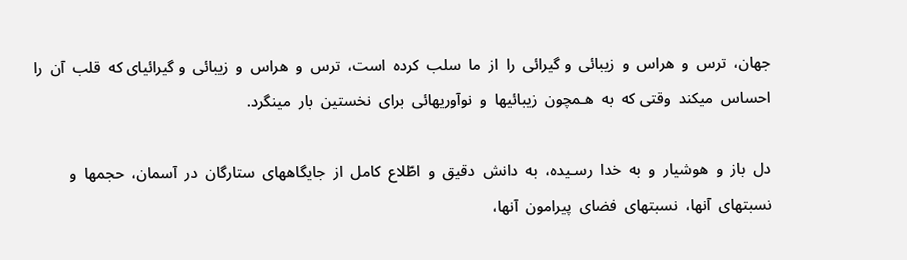جهان،  ترس  و  هراس  و  زیبائی  و گیرائی  را  از  ما  سلب  کرده  است،  ترس  و  هراس  و  زیبائی  و گیرائیای که  قلب  آن  را  احساس  میکند  وقتی که  به  هـمچون  زیبائیها  و  نوآوریهائی  برای  نخستین  بار  مینگرد.

دل  باز  و  هوشیار  و  به  خدا  رسـیده،  به  دانش  دقیق  و  اطّلاع  کامل  از  جایگاههای  ستارگان  در  آسمان،  حجمها  و  نسبتهای  آنها،  نسبتهای  فضای  پیرامون  آنها،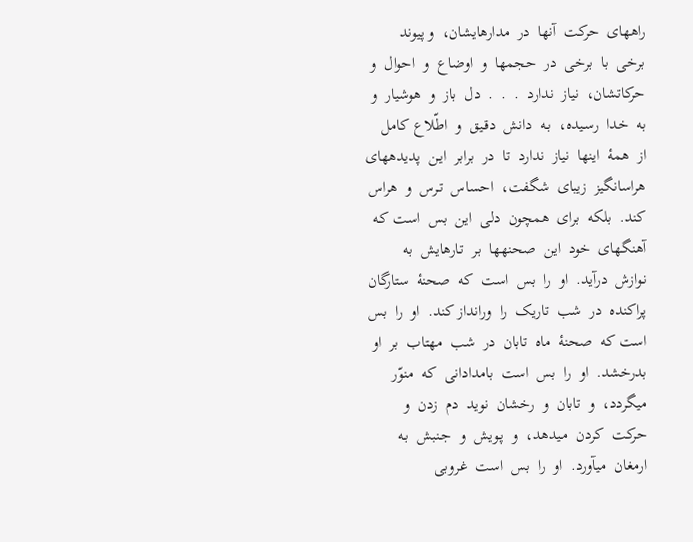راههای  حرکت  آنها  در  مدارهایشان،  و پیوند  برخی  با  برخی  در  حجمها  و  اوضاع  و  احوال  و  حرکاتشان،  نیاز  ندارد  .  .  .  دل  باز  و  هوشیار  و  به  خدا  رسـیده،  بـه  دانش  دقـیق  و  اطّلاع کامل  از  همۀ  اینها  نیاز  ندارد  تا  در  برابر  ایـن  پدیدههای  هراسانگیز  زیبای  شگفت،  احساس  تـرس  و  هراس کند.  بلکه  برای  همچون  دلی  این  بس  است کـه  آهنگهای  خود  این  صحنهها  بر  تـارهایش  به  نـوازش  درآید.  او  را  بس  است  که  صحنۀ  ستارگان  پراکنده  در  شب  تاریک  را  ورانداز کند.  او  را  بس  است که  صحنۀ  ماه  تابان  در  شب  مهتاب  بر  او  بدرخشد.  او  را  بس  است  بامدادانی  که  منوّر  میگردد،  و  تابان  و  رخشان  نوید  دم  زدن  و  حرکت  کردن  مـیدهد،  و  پـویش  و  جـنبش  بـه  ارمغان  میآورد.  او  را  بس  است  غروبی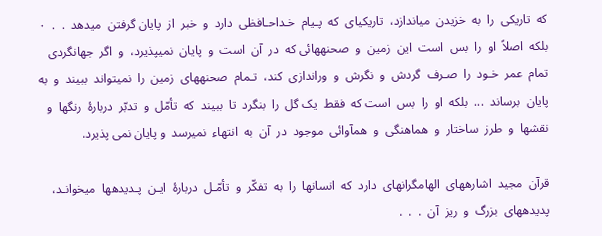که  تاریکی  را  به  خزیدن  میاندازد،  تاریکیای  که  پـیام  خـداحـافظی  دارد  و  خبر  از  پایان گرفتن  میدهد  .  .  ٠  بلکه  اصلاً  او  را  بس  است  این  زمین  و  صحنههائی که  در  آن  است  و  پایان  نمیپذیرد،  و  اگر  جهانگردی  تمام  عمر  خـود  را  صـرف  گردش  و  نگرش  و  وراندازی  کند،  تـمام  صحنههای  زمین  را  نمیتواند  ببیند  و  به  پایان  برساند  ...  بلکه  او  را  بس  است که  فقط  یک گل  را  بنگرد  تا  ببیند  که  تأمّل  و  تدبّر  دربارۀ  رنگها  و  نقشها  و  طرز  ساختار  و  هماهنگی  و  همآوائی  موجود  در  آن  به  انتهاء  نمیرسد  و پایان نمی پذیرد.

قرآن  مجید  اشارههای  الهامگرانهای  دارد  که  انسانها  را  به  تفکّر  و  تأمّـل  دربارۀ  ایـن  پـدیدهها  میخوانـد،  پدیدههای  بزرگ  و  ریز  آن  .  .  .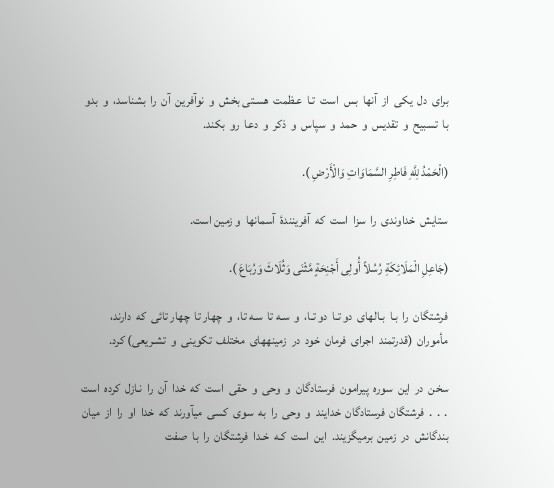برای  دل  یکی  از  آنها  بس  است  تـا  عـظمت  هسـتی بخش  و  نوآفرین  آن  را  بشناسد،  و  بدو  با  تسبیح  و  تقدیس  و  حمد  و  سپاس  و  ذکر  و  دعا  رو  بکند.

(الْحَمْدُ لِلَّهِ فَاطِرِ السَّمَاوَاتِ وَالْأَرْضِ ).

ستایش  خداوندی  را  سزا  است  که  آفرینندۀ  آسمانها  و زمین است.

(جَاعِلِ الْمَلَائِکَةِ رُسُلاً أُولِی أَجْنِحَةٍ مَّثْنَى وَثُلَاثَ وَرُبَاعَ ).

فرشتگان  را  بـا  بـالهای  دو تـا  دو تـا،  و  سـه تا  سـه تا،  و  چهار تا  چهار تائی  که  دارند،  مأموران  (قدرتمند  اجرای  فرمان  خود  در  زمینههای  مختلف  تکوینی  و  تشـریعی) کرد.

سخن  در  این  سوره  پیرامون  فرستادگان  و  وحی  و  حقی  است  که  خدا  آن  را  نـازل  کرده  است  .  .  .  فرشتگان  فرستادگان  خدایند  و  وحی  را  به  سوی  کسی  میآورند  که  خدا  او  را  از  میان  بندگانش  در  زمین  برمیگزیند.  این  است  کـه  خـدا  فرشتگان  را  با  صفت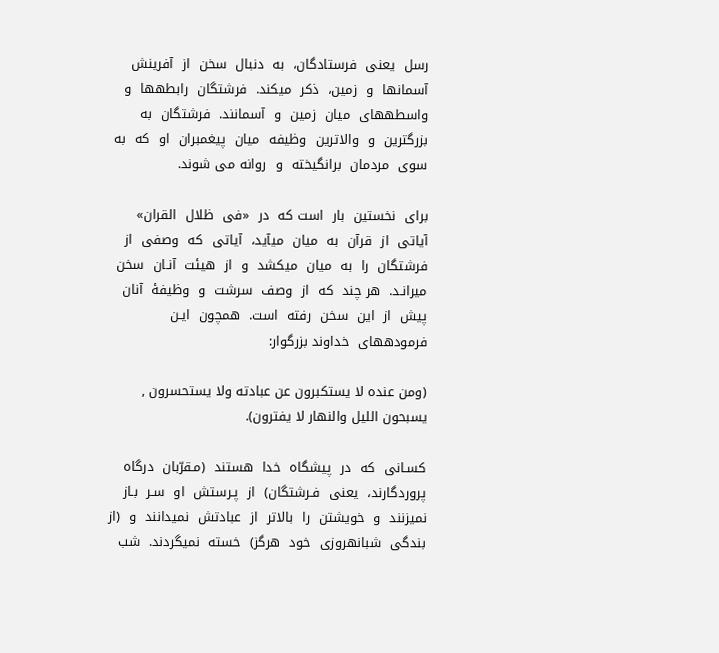رسل  یعنی  فرستادگان،  به  دنبال  سخن  از  آفرینش  آسمانها  و  زمین،  ذکر  میکند.  فرشتگان  رابطهها  و  واسطههای  میان  زمین  و  آسمانند.  فرشتگان  به  بزرگترین  و  والاترین  وظیفه  میان  پیغمبران  او  که  به  سوی  مردمان  برانگیخته  و  روانه می شوند.

برای  نخستین  بار  است که  در  «فی  ظلال  القران»  آیاتی  از  قرآن  به  میان  میآید،  آیاتی  که  وصفی  از  فرشتگان  را  به  میان  میکشد  و  از  هیئت  آنـان  سخن  میرانـد.  هر چند  که  از  وصف  سرشت  و  وظیفۀ  آنان  پیش  از  این  سخن  رفته  است.  همچون  ایـن  فرمودههای  خداوند بزرگوار:

(ومن عنده لا یستکبرون عن عبادته ولا یستحسرون , یسبحون اللیل والنهار لا یفترون).

کسـانی  که  در  پیشگاه  خدا  هستند  (مـقرّبان  درگاه  پروردگارند،  یعنی  فـرشتگان)  از  پـرستش  او  سـر  بـاز  نمیزنند  و  خویشتن  را  بالاتر  از  عبادتش  نمیدانند  و  (از  بندگی  شبانهروزی  خود  هرگز)  خسته  نمیگردند.  شب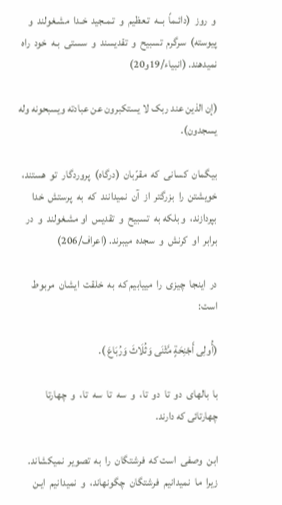و  روز  (دائـماً  بــه  تـعظیم  و  تـمـجید  خـدا  مشـغولند  و  پیوسته)  سرگرم  تسبیح  و  تقدیسند  و  سستی  بـه  خود  راه  نمیدهند. (انبیاء/19و20)

(إن الذین عند ربک لا یستکبرون عن عبادته ویسبحونه وله یسجدون).

بیگمان  کسانی  که  مقرّبان  (درگاه)  پروردگار  تو  هستند،  خویشتن  را  بزرگتر  از  آن  نمیدانند  که  به  پرستش  خدا  بپردازند،  و بلکه به  تسبیح  و  تقدیس  او مشـغولند  و  در  برابر  او  کرنش  و  سجده  میبرند. (اعراف/206)

در  اینجا  چیزی  را  مییابیم که  به  خلقت  ایشان  مربوط  است‌:

(أُولِی أَجْنِحَةٍ مَّثْنَى وَثُلَاثَ وَرُبَاعَ ).

با  بالهای  دو  تا  دو  تا،  و  سه  تا  سه  تا،  و  چهارتا  چهارتائی که دارند.

ابن  وصفی  است که  فرشتگان  را  به  تصویر  نمیکشاند.  زیرا  ما  نمیدانیم  فرشتگان  چگونهاند،  و  نمیدانیم  ایـن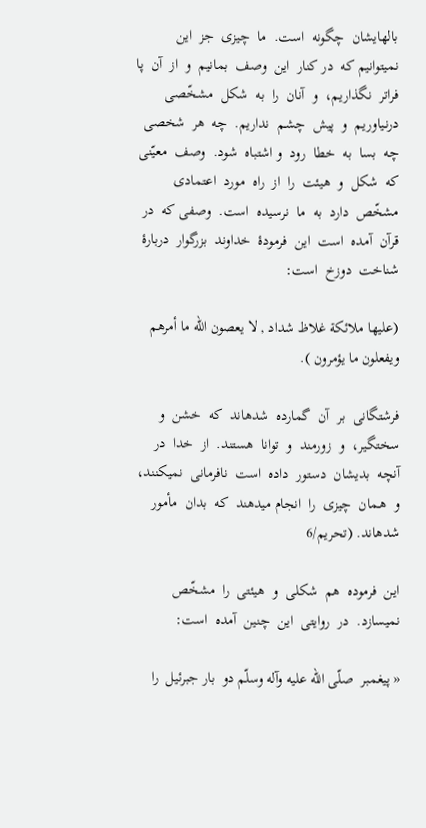بالهایشان  چگونه  است.  ما  چیزی  جز  این  نمیتوانیم که  در کنار  این  وصف  بمانیم  و  از  آن  پا  فراتر  نگذاریم،  و  آنان  را  به  شکل  مشـخّصی  درنـیاوریم  و  پیش  چشـم  نداریم.  چه  هر  شخصی  چه  بسا  به  خطا  رود  و اشتباه  شود.  وصف  معیّنی که  شکل  و  هیئت  را  از  راه  مورد  اعتمادی  مشخّص  دارد  به  ما  نرسیده  است.  وصفی که  در  قرآن  آمده  است  این  فرمودۀ  خداوند  بزرگوار  دربارۀ  شناخت  دوزخ  است‌:

(علیها ملائکة غلاظ شداد , لا یعصون الله ما أمرهم ویفعلون ما یؤمرون ).

فرشتگانی  بر  آن  گمارده  شدهاند  که  خشن  و  سختگیر،  و  زورمند  و  توانا  هستند.  از  خدا  در  آنچه  بدیشان  دستور  داده  است  نافرمانی  نمیکنند،  و  هـمان  چیزی  را  انجام میدهند  که  بدان  مأمور  شدهاند. (تحریم/6

این  فرموده  هم  شکلی  و  هیئتی  را  مشخّص  نمیسازد.  در  روایتی  این  چنین  آمده  است‌:

« پیغمبر  صلّی الله علیه وآله وسلّم دو  بار جبرئیل  را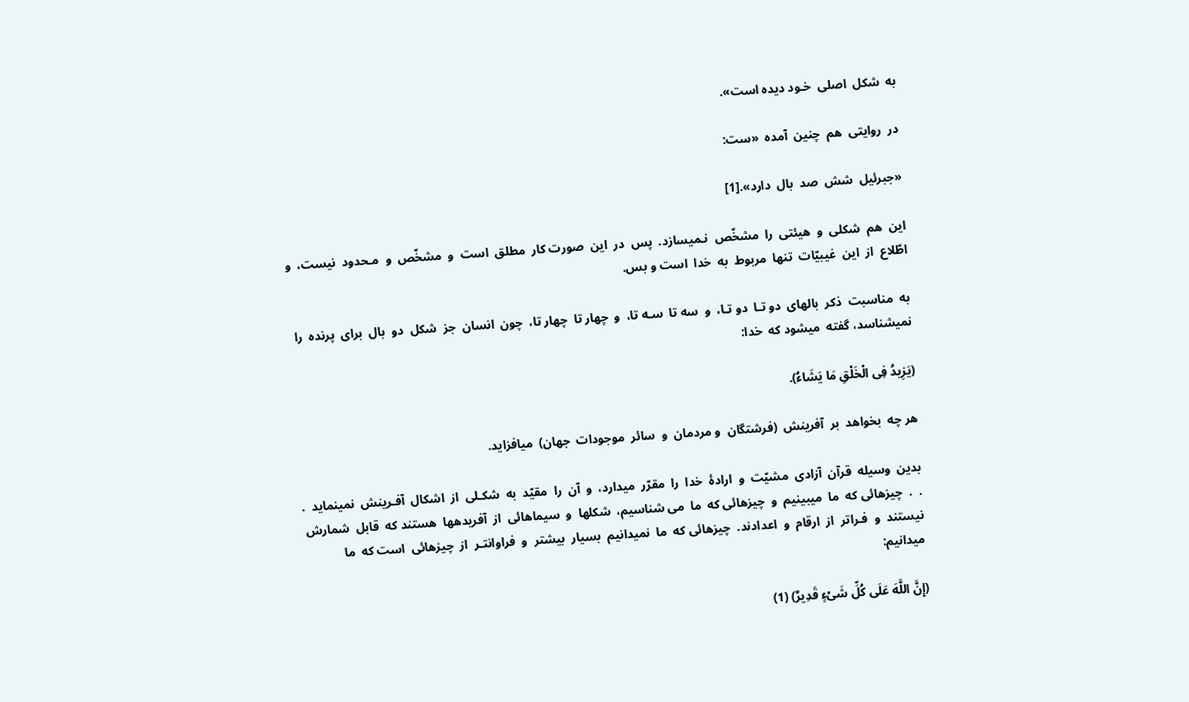به  شکل  اصلی  خـود دیده است».

در  روایتی  هم  چنین  آمده  «ست‌:

«جبرئیل  شش  صد  بال  دارد».[1]

این  هم  شکلی  و  هیئتی  را  مشخّص  نـمیسازد.  پس  در  این  صورت کار  مطلق  است  و  مشخّص  و  مـحدود  نیست،  و  اطّلاع  از  این  غیبیّات  تنها  مربوط  به  خدا  است و بس.

به  مناسبت  ذکر  بالهای  دو تـا  دو تـا،  و  سه تا  سـه تا،  و  چهار تا  چهار تا،  چون  انسان  جز  شکل  دو  بال  برای  پرنده  را  نمیشناسد، گفته  میشود که  خدا:

(یَزِیدُ فِی الْخَلْقِ مَا یَشَاءُ).

هر چه  بخواهد  بر  آفرینش  (فرشتگان  و مردمان  و  سائر  موجودات  جهان)  میافزاید.

بدین  وسیله  قرآن  آزادی  مشیّت  و  ارادۀ  خدا  را  مقرّر  میدارد،  و  آن  را  مقیّد  به  شکـلی  از  اشکال  آفـرینش  نمینماید  .  .  .  چیزهائی که  ما  میبینیم  و  چیزهائی که  ما  می شناسیم،  شکلها  و  سیماهائی  از  آفریدهها  هستند که  قابل  شمارش  نیستند  و  فـراتر  از  ارقام  و  اعدادند.  چیزهائی که  ما  نمیدانیم  بسیار  بیشتر  و  فراوانتـر  از  چیزهائی  است که  ما  میدانیم‌:

(إِنَّ اللَّهَ عَلَى کُلِّ شَیْءٍ قَدِیرٌ) (1)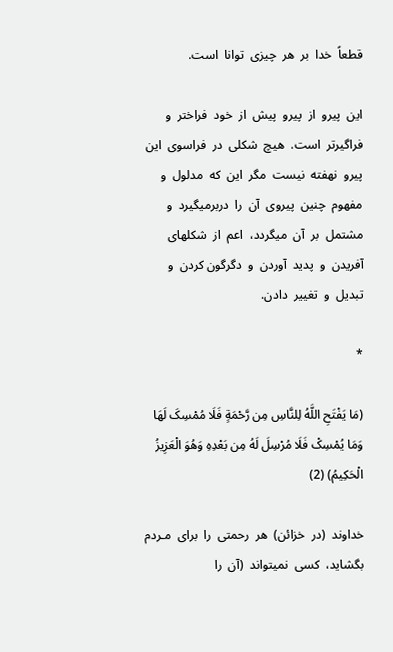قطعاً  خدا  بر  هر  چیزی  توانا  است‌.

این  پیرو  از  پیرو  پیش  از  خود  فراختر  و  فراگیرتر  است.  هیچ  شکلی  در  فراسوی  این  پیرو  نهفته  نیست  مگر  این  که  مدلول  و  مفهوم  چنین  پیروی  آن  را  دربرمیگیرد  و  مشتمل  بر  آن  میگردد،  اعم  از  شکلهای  آفریدن  و  پدید  آوردن  و  دگرگون کردن  و  تبدیل  و  تغییر  دادن‌.

*

(مَا یَفْتَحِ اللَّهُ لِلنَّاسِ مِن رَّحْمَةٍ فَلَا مُمْسِکَ لَهَا وَمَا یُمْسِکْ فَلَا مُرْسِلَ لَهُ مِن بَعْدِهِ وَهُوَ الْعَزِیزُ الْحَکِیمُ) (2)

خداوند  (در  خزائن)  هر  رحمتی  را  برای  مـردم  بگشاید،  کسی  نمیتواند  (آن  را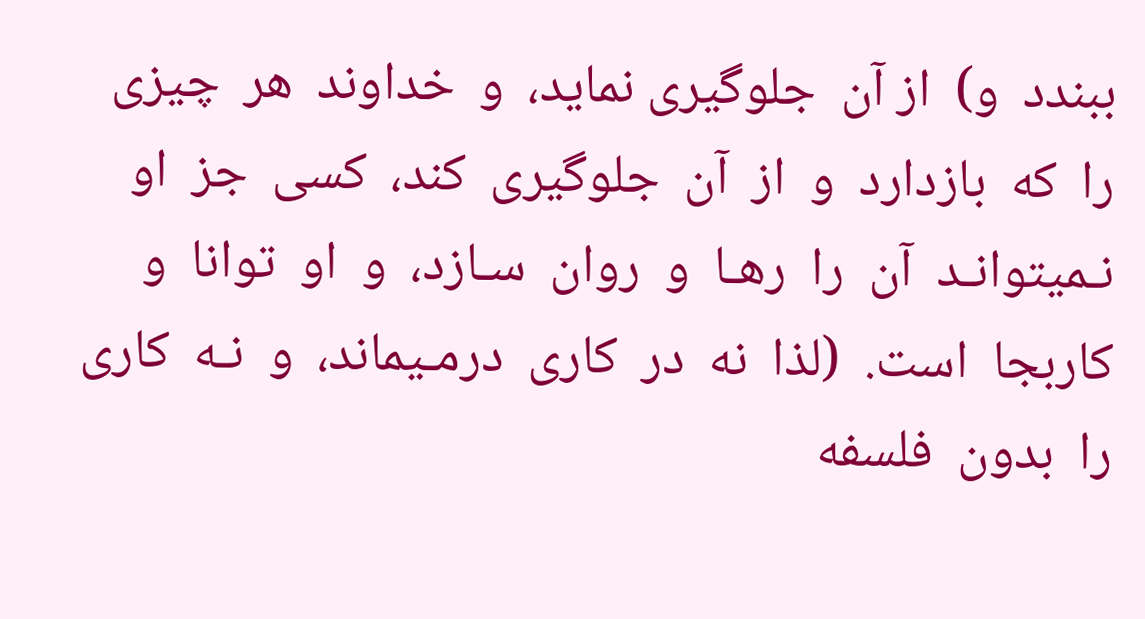ببندد  و)  از آن  جلوگیری نماید،  و  خداوند  هر  چیزی  را  که  بازدارد  و  از  آن  جلوگیری  کند،  کسی  جز  او  نـمیتوانـد  آن  را  رهـا  و  روان  سـازد،  و  او  توانا  و  کاربجا  است.  (لذا  نه  در  کاری  درمـیماند،  و  نـه  کاری  را  بدون  فلسفه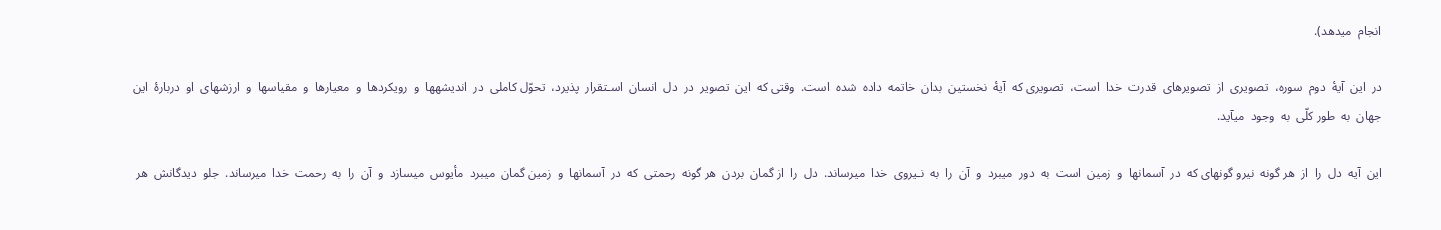انجام  میدهد).

در  این  آیۀ  دوم  سوره،  تصویری  از  تصویرهای  قدرت  خدا  است،  تصویری که  آیۀ  نخستین  بدان  خاتمه  داده  شده  است.  وقتی که  این  تصویر  در  دل  انسان  اسـتقرار  پذیرد،  تحوّل کاملی  در  اندیشهها  و  رویکردها  و  معیارها  و  مقیاسها  و  ارزشهای  او  دربارۀ  این  جهان  به  طور کلّی  به  وجود  میآید.

این  آیه  دل  را  از  هر گونه  نیرو گونهای که  در  آسمانها  و  زمین  است  به  دور  میبرد  و  آن  را  به  نـیروی  خدا  میرساند.  دل  را  از گمان  بردن  هر گونه  رحمتی  که  در  آسمانها  و  زمین گمان  میبرد  مأیوس  میسازد  و  آن  را  به  رحمت  خدا  میرساند.  جلو  دیدگانش  هر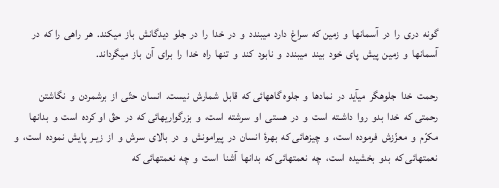گونه  دری  را  در  آسمانها  و  زمین که  سراغ  دارد  میبندد  و  در  خدا  را  در  جلو  دیدگانش  باز  میکند.  هر  راهی  را که  در  آسمانها  و  زمین  پیش  پای  خود  بیند  میبندد  و  نابود  کند  و  تنها  راه  خدا  را  برای  آن  باز  میگرداند.

رحمت  خدا  جلوهگر  میآید  در  نمادها  و  جلوه گاههائی که  قابل  شمارش  نیست.  انسان  حتّی  از  برشمردن  و  نگاشتن  رحمتی که  خدا  بدو  روا  داشـته  است  و  در  هستی  او  سرشته  است،  و  بزرگواریهائی که  در  حقّ  او کرده  است  و  بدانها  مکرّم  و  معزّزش  فرموده  است،  و  چیزهائی که  بهرۀ  انسان  در  پیرامونش  و  در  بالای  سرش  و  از  زیـر  پایش  نموده  است،  و  نعمتهائی که  بدو  بخشیده  است،  چه  نعمتهائی که  بدانها  آشنا  است  و  چه  نعمتهائی که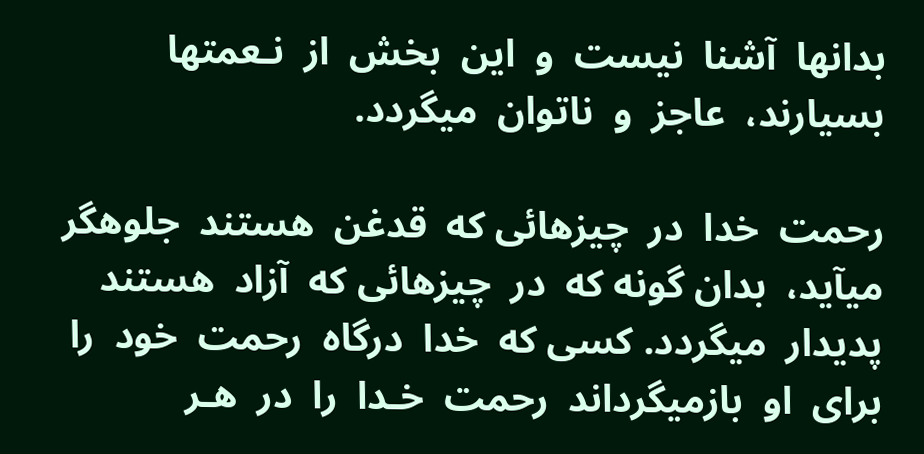بدانها  آشنا  نیست  و  این  بخش  از  نـعمتها  بسیارند،  عاجز  و  ناتوان  میگردد.

رحمت  خدا  در  چیزهائی که  قدغن  هستند  جلوهگر  میآید،  بدان گونه که  در  چیزهائی که  آزاد  هستند  پدیدار  میگردد. کسی که  خدا  درگاه  رحمت  خود  را  برای  او  بازمیگرداند  رحمت  خـدا  را  در  هـر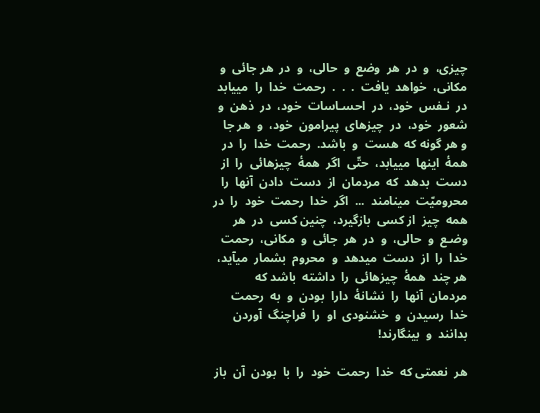چیزی،  و  در  هر  وضع  و  حالی،  و  در  هر جائی  و  مکانی،  خواهد  یافت  .  .  .  رحمت  خدا  را  مییابد  در  نـفس  خود،  در  احسـاسات  خود،  در  ذهن  و  شعور  خود،  در  چیزهای  پیرامون  خود،  و  هر جا  و هر گونه که  هست  و  باشد.  رحمت  خدا  را  در  همۀ  اینها  مییابد،  حتّی  اگر  همۀ  چیزهائی  را  از  دست  بدهد  که  مردمان  از  دست  دادن  آنها  را  محرومیّت  مینامند  ...  اگر  خدا  رحمت  خود  را  در  همه  چیز  از کسی  بازگیرد،  چنین کسی  در  هر  وضـع  و  حالی،  و  در  هر  جائی  و  مکانی،  رحمت  خدا  را  از  دست  میدهد  و  محروم  بشمار  میآید،  هر چند  همۀ  چیزهائی  را  داشته  باشد که  مردمان  آنها  را  نشانۀ  دارا  بودن  و  به  رحمت  خدا  رسیدن  و  خشنودی  او  را  فراچنگ  آوردن  بدانند  و  بینگارند!

هر  نعمتی که  خدا  رحمت  خود  را  با  بودن  آن  باز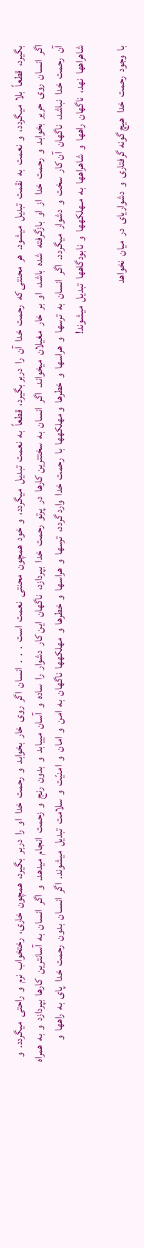بگیرد،  قطعاً  بلا  میگردد،  و  نعمت  به  نقمت  تبدیل  میشود.  هر  محنتی که  رحمت  خدا  آن  را  دربر بگیرد،  قطعاً  به  نعمت  تبدیل  میگردد،  و  خود  همچون  محنتی  نعمت  است  .  .  .  انسان  اگر  روی  خار  بخوابد  و  رحمت  خدا  او  را  دربر  بگیرد،  همچون  خاری،  رختخواب  نرم  و  راحتی  میگردد.  و  اگر  انسان  روی  حریر  بخوابد  و  رحمت  خدا  از  او  بازگرفته  شده  باشد،  او  بر  خار  مغیلان  میخواند.  اگر  انسان  به  سختترین کارها  در  پرتو  رحمت  خدا  بپردازد،  ناگهان  این کار  دشوار  را  ساده  و  آسان  مییابد  و  بدون  رنج  و  زحمت  انجام  میدهد.  و  اگر  انسان  به  آسانترین  کارها  بپردازد  و  به  همراه  آن  رحمت  خدا  نباشد،  ناگهان  آن کار  سخت  و  دشوار  میگردد.  اگر  انسان  به  ترسها  و  هراسها  و  خطرها  و مهلکهها  با  رحمت  خدا  وارد گردد،  ترسها  و  هراسها  و  خطرها  و  مهلکهها  ناگهان  به  امن  و  امان  و  امنیّت  و  سلامت  تبدیل  میشوند.  اگر  انسـان  بدون  رحمت  خدا  پای  به  راهها  و  شاهراهها  نهد،  ناگهان  راهها  و  شاهراهها  به  مـهلکهها  و  نابودگاهها  تبدیل  میشوند!

با  وجود  رحمت  خدا  هیچ گونه گرفتاری  و  دشواریای  در  میان  نخواهد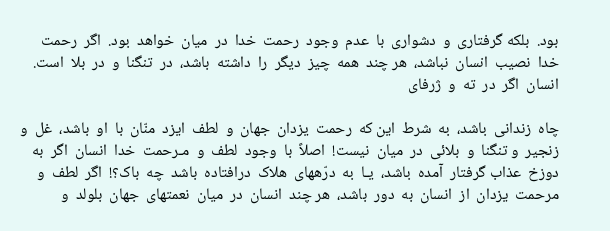بود.  بلکه گرفتاری  و  دشواری  با  عدم  وجود  رحمت  خدا  در  میان  خواهد  بود.  اگر  رحمت  خدا  نصیب  انسان  نباشد،  هر چند  همه  چیز  دیگر  را  داشته  باشد،  در  تنگنا  و  در  بلا  است.  انسان  اگر  در  ته  و  ژرفای

چاه  زندانی  باشد،  به  شرط  این که  رحمت  یزدان  جهان  و  لطف  ایزد  منّان  با  او  باشد،  غل  و  زنجیر  و تنگنا  و  بلائی  در  میان  نیست!  اصلاً  با  وجود  لطف  و  مـرحمت  خدا  انسان  اگر  به  دوزخ  عذاب گرفتار  آمده  باشد،  یـا  به  درّههای  هلاک  درافتاده  باشد  چه  باک؟!  اگر  لطف  و  مرحمت  یزدان  از  انسان  به  دور  باشد،  هر چند  انسان  در  میان  نعمتهای  جهان  بلولد  و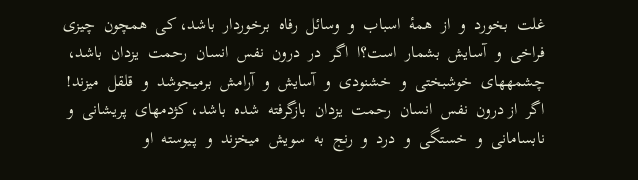غلت  بخورد  و  از  همۀ  اسباب  و  وسائل  رفاه  برخوردار  باشد، کی  همچون  چیزی  فراخی  و  آسایش  بشمار  است؟ا  اگر  در  درون  نفس  انسان  رحمت  یزدان  باشد،  چشمههای  خوشبختی  و  خشنودی  و  آسایش  و  آرامش  برمیجوشد  و  قلقل  میزند!  اگر  از درون  نفس  انسان  رحمت  یزدان  بازگرفته  شده  باشد، کژدمهای  پریشانی  و  نابسامانی  و  خستگی  و  درد  و  رنج  به  سویش  میخزند  و  پـیوسته  او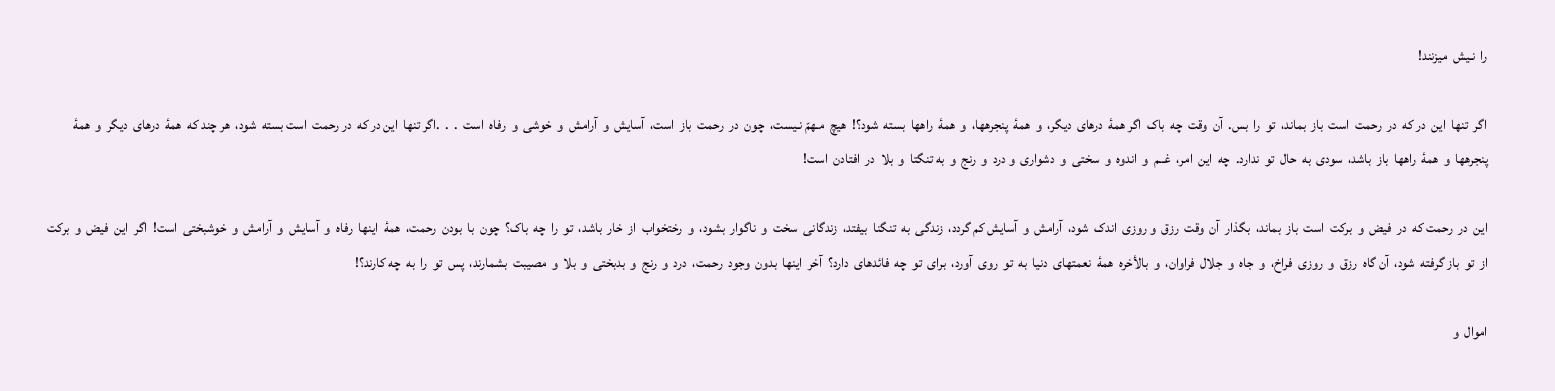را  نـیش  میزنند!

اگر  تنها  این  در که  در  رحمت  است  باز  بماند،  تو  را  بس.  آن  وقت  چه  باک  اگر همۀ  درهای  دیگر،  و  همۀ  پنجرهها،  و  همۀ  راهها  بسته  شود؟!  هیچ  مـهمّ نـیست،  چون  در  رحمت  باز  است،  آسایش  و  آرامش  و  خوشی  و  رفاه  است  .  .  .اگر تنها  این در که  در رحمت  است بسته  شود،  هر چند که  همۀ  درهای  دیگر  و  همۀ  پنجرهها  و  همۀ  راهها  باز  باشد،  سودی  به  حال  تو  ندارد.  چه  این  امر،  غــم  و  اندوه  و  سختی  و  دشواری  و درد  و  رنج  و  به تنگتا  و  بلا  در  افتادن  است‌!

این  در  رحمت که  در  فیض  و  برکت  است  باز  بماند،  بگذار  آن  وقت  رزق  و روزی  اندک  شود،  آرامش  و  آسایش کم گردد،  زندگی  به  تنگنا  بیفتد،  زندگانی  سخت  و  ناگوار  بشود،  و  رختخواب  از  خار  باشد،  تو  را  چه  باک؟  چون  با  بودن  رحمت،  همۀ  اینها  رفاه  و  آسایش  و  آرامش  و  خوشبختی  است!  اگر  این  فیض  و  برکت  از  تو  باز گرفته  شود،  آن گاه  رزق  و  روزی  فراخ،  و  جاه  و  جلال  فراوان،  و  بالأخره  همۀ  نعمتهای  دنیا  به  تو  روی  آورد،  برای  تو  چه  فائدهای  دارد؟  آخر  اینها  بدون  وجود  رحمت،  درد  و  رنج  و  بدبختی  و  بلا  و  مصیبت  بشمارند،  پس  تو  را  به  چه کارند؟!

اموال  و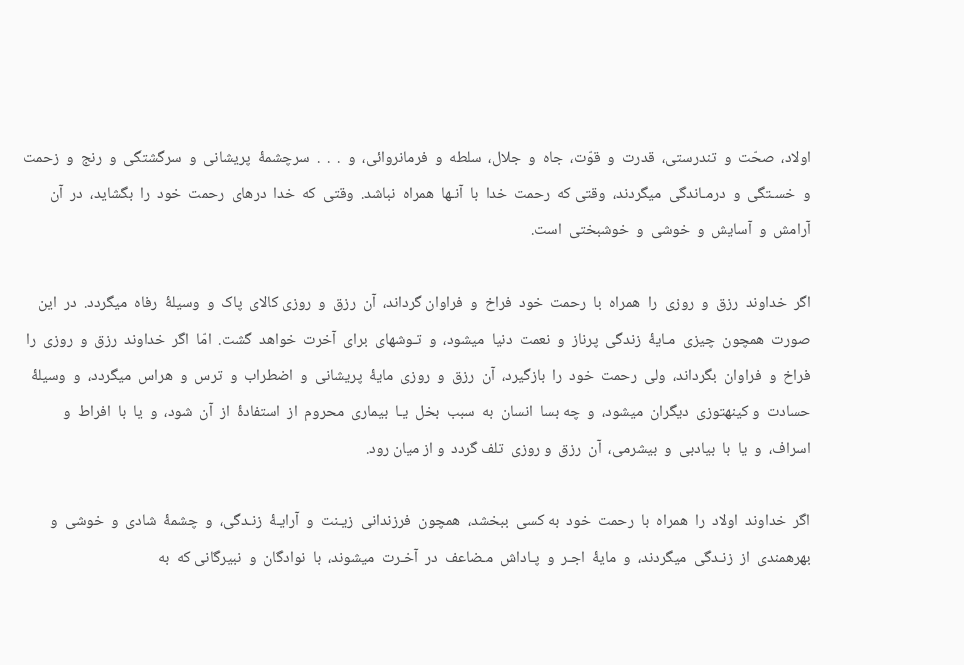اولاد،  صحّت  و  تندرستی،  قدرت  و  قوّت،  جاه  و  جلال،  سلطه  و  فرمانروائی،  و  .  .  .  سرچشمۀ  پریشانی  و  سرگشتگی  و  رنج  و  زحمت  و  خسـتگی  و  درمـاندگی  میگردند،  وقتی که  رحمت  خدا  با  آنـها  همراه  نباشد.  وقتی  که  خدا  درهای  رحمت  خود  را  بگشاید،  در  آن  آرامش  و  آسایش  و  خوشی  و  خوشبختی  است‌.

اگر  خداوند  رزق  و  روزی  را  همراه  با  رحمت  خود  فراخ  و  فراوان گرداند،  آن  رزق  و  روزی کالای  پاک  و  وسیلۀ  رفاه  میگردد.  در  این  صورت  همچون  چیزی  مـایۀ  زندگی  پرناز  و  نعمت  دنیا  میشود،  و  تـوشهای  برای  آخرت  خواهد  گشت.  امّا  اگر  خداوند  رزق  و  روزی  را  فراخ  و  فراوان  بگرداند،  ولی  رحمت  خود  را  بازگیرد،  آن  رزق  و  روزی  مایۀ  پریشانی  و  اضطراب  و  ترس  و  هراس  میگردد،  و  وسیلۀ  حسادت  و کینهتوزی  دیگران  میشود،  و  چه بسا  انسان  به  سبب  بخل  یـا  بیماری  محروم  از  استفادۀ  از  آن  شود،  و  یا  با  افراط  و  اسراف،  و  یا  با  بیادبی  و  بیشرمی،  آن  رزق  و روزی  تلف گردد  و از میان رود.

اگر  خداوند  اولاد  را  همراه  با  رحمت  خود  به کسی  ببخشد،  همچون  فرزندانی  زیـنت  و  آرایـۀ  زنـدگی،  و  چشمۀ  شادی  و  خوشی  و  بهرهمندی  از  زنـدگی  میگردند،  و  مایۀ  اجـر  و  پـاداش  مـضاعف  در  آخـرت  میشوند،  با  نوادگان  و  نبیرگانی که  به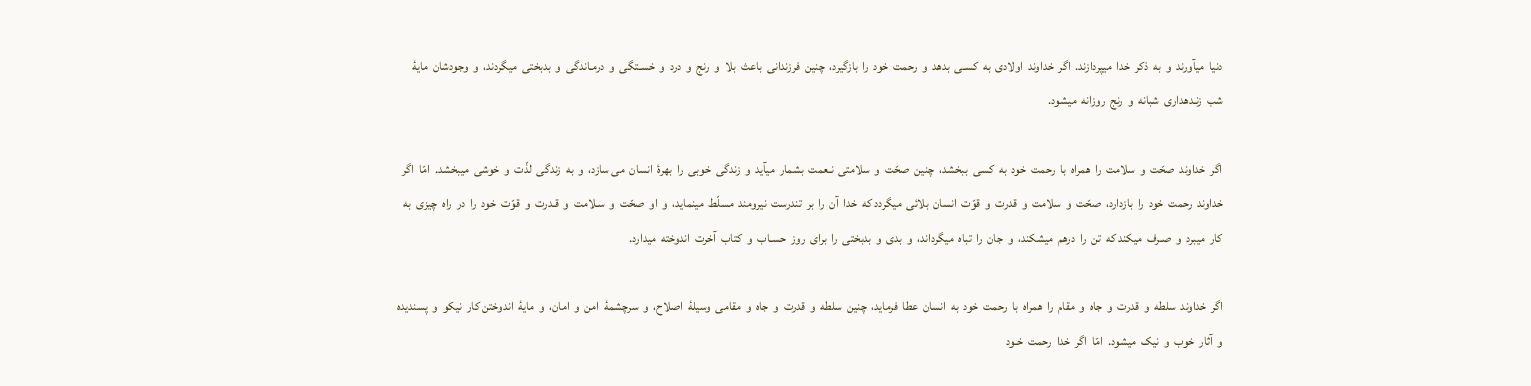دنیا  میآورند  و  به  ذکر  خدا  میپردازند.  اگر  خداوند  اولادی  به  کسـی  بدهد  و  رحمت  خود  را  بازگیرد،  چنین  فرزندانی  باعث  بلا  و  رنج  و  درد  و  خسـتگی  و  درمـاندگی  و  بدبختی  میگردند،  و  وجودشان  مایۀ  شب  زنـدهداری  شبانه  و  رنج  روزانه  میشود.

اگر  خداوند  صحّت  و  سلامت  را  همراه  با  رحمت  خود  به  کسی  ببخشد،  چنین  صحّت  و  سلامتی  نـعمت  بشمار  میآید  و  زندگی  خوبی  را  بهرۀ  انسان  می سازد،  و  به  زندگی  لذّت  و  خوشی  میبخشد.  امّا  اگر  خداوند  رحمت  خود  را  بازدارد،  صحّت  و  سلامت  و  قدرت  و  قوّت  انسان  بلائی  میگردد که  خدا  آن  را  بر  تندرست  نیرومند  مسلّط  مینماید،  و  او  صحّت  و  سـلامت  و  قـدرت  و  قوّت  خود  را  در  راه  چیزی  به کار  میبرد  و  صـرف  میکند که  تن  را  درهم  میشکند،  و  جان  را  تباه  میگرداند،  و  بدی  و  بدبختی  را  برای  روز  حسـاب  و  کتاب  آخرت  اندوخته  میدارد.

اگر  خداوند  سلطه  و  قدرت  و  جاه  و  مقام  را  همراه  با  رحمت  خود  به  انسان  عطا  فرماید،  چنین  سلطه  و  قدرت  و  جاه  و  مقامی  وسیلۀ  اصلاح،  و  سرچشمۀ  امن  و  امان،  و  مایۀ  اندوختن کار  نیکو  و  پسندیده  و  آثار  خوب  و  نیک  میشود.  امّا  اگر  خدا  رحمت  خـود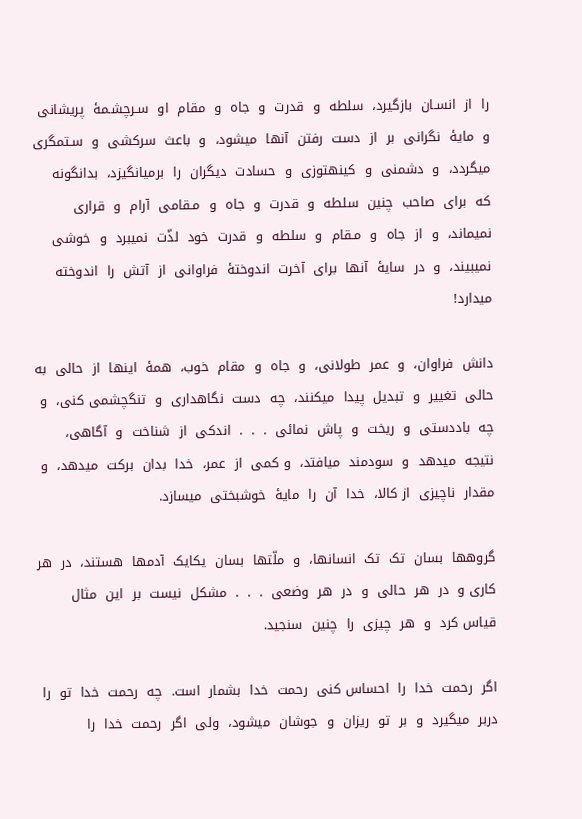را  از  انسـان  بازگیرد،  سلطه  و  قدرت  و  جاه  و  مقام  او  سـرچشـمۀ  پریشانی  و  مایۀ  نگرانی  بر  از  دست  رفتن  آنها  میشود،  و  باعث  سرکشی  و  سـتمگری  میگردد،  و  دشمنی  و  کینهتوزی  و  حسادت  دیگران  را  برمیانگیزد،  بدانگونه  که  برای  صاحب  چنین  سلطه  و  قدرت  و  جاه  و  مـقامی  آرام  و  قراری  نمیماند،  و  از  جاه  و  مـقام  و  سلطه  و  قدرت  خود  لذّت  نمیبرد  و  خوشی  نمیبیند،  و  در  سایۀ  آنها  برای  آخرت  اندوختۀ  فراوانی  از  آتش  را  اندوخته  میدارد!

دانش  فراوان،  و  عمر  طولانی،  و  جاه  و  مقام  خوب،  همۀ  اینها  از  حالی  به  حالی  تغییر  و  تبدیل  پیدا  میکنند،  چه  دست  نگاهداری  و  تنگچشمی کنی،  و  چه  باددستی  و  ریخت  و  پاش  نمائی  .  .  .  اندکی  از  شناخت  و  آگاهی،  نتیجه  میدهد  و  سودمند  میافتد،  و کمی  از  عمر،  خدا  بدان  برکت  میدهد،  و  مقدار  ناچیزی  از کالا،  خدا  آن  را  مایۀ  خوشبختی  میسازد.

گروهها  بسان  تک  تک  انسانها،  و  ملّتها  بسان  یکایک  آدمها  هستند،  در  هر کاری و  در  هر  حالی  و  در  هر  وضعی  .  .  .  مشکل  نیست  بر  این  مثال  قیاس کرد  و  هر  چیزی  را  چنین  سنجید.

اگر  رحمت  خدا  را  احساس کنی  رحمت  خدا  بشمار  است.  چه  رحمت  خدا  تو  را  دربر  میگیرد  و  بر  تو  ریزان  و  جوشان  میشود،  ولی  اگر  رحمت  خدا  را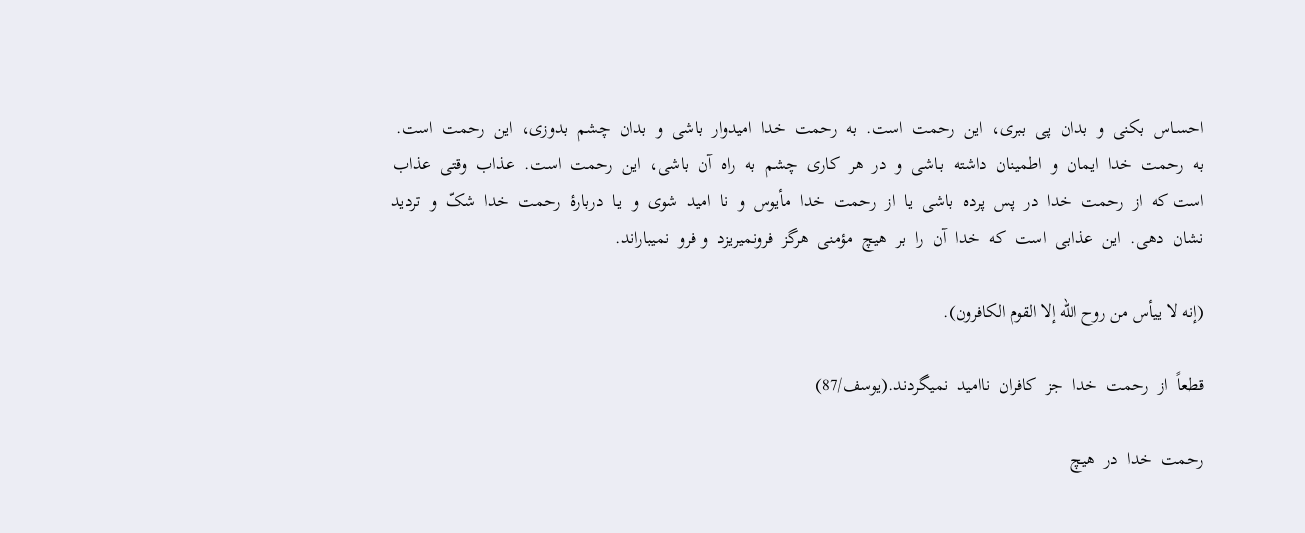احسـاس  بکنی  و  بدان  پی  ببری،  این  رحمت  است.  به  رحمت  خدا  امیدوار  باشی  و  بدان  چشم  بدوزی،  این  رحمت  است.  به  رحمت  خدا  ایمان  و  اطمینان  داشته  بـاشی  و  در  هر  کاری  چشم  به  راه  آن  باشی،  این  رحمت  است.  عـذاب  وقتی  عذاب  است که  از  رحمت  خدا  در  پس  پرده  باشی  یا  از  رحمت  خدا  مأیوس  و  نا  امید  شوی  و  یـا  دربارۀ  رحمت  خدا  شکّ  و  تردید  نشان  دهی.  این  عذابی  است  که  خدا  آن  را  بر  هیچ  مؤمنی  هرگز  فرونمیریزد  و فرو  نمیباراند.

(إنه لا ییأس من روح الله إلا القوم الکافرون).

قطعاً  از  رحمت  خدا  جز  کافران  ناامید  نمیگردند.(یوسف/87)

رحمت  خدا  در  هیچ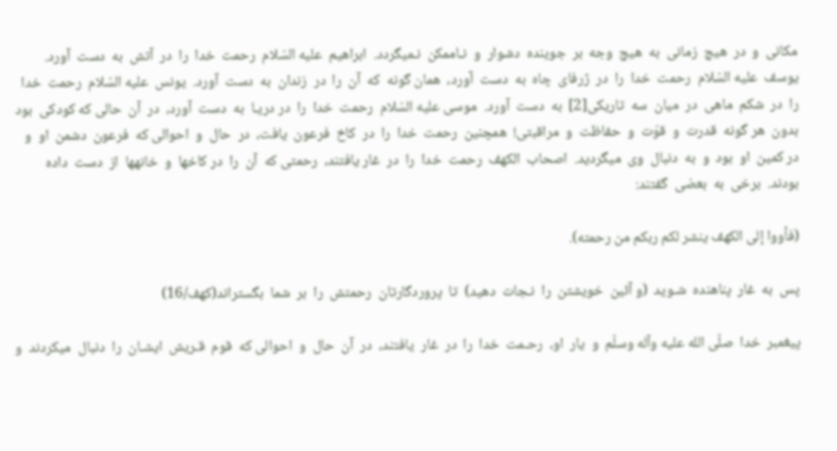مکانی  و  در  هیچ  زمانی  به  هیچ  وجه  بر  جوینده  دشوار  و  نـاممکن  نـمیگردد.  ابراهیم  علیه السّلام  رحمت  خدا  را  در  آتش  به  دست  آورد.  یوسف  علیه السّلام  رحمت  خدا  را  در  ژرفای  چاه  به  دست  آورد،  همان گونه  که  آن  را  در  زندان  به  دست  آورد.  یونس  علیه السّلام  رحمت  خدا  را  در  شکم  ماهی  در  میان  سه  تاریکی[2]  به  دست  آورد.  موسی علیه السّلام  رحمت  خدا  را  در دریـا  به  دست  آورد،  در  آن  حالی که کودکی  بود  بدون  هر گونه  قدرت  و  قوّت  و  حفاظت  و  مراقبتی!  همچنین  رحمت  خدا  را  در  کاخ  فرعون  یافت،  در  حال  و  احوالی که  فرعون  دشمن  او  و  در کمین  او  بود  و  به  دنبال  وی  میگردید.  اصحاب  الکهف  رحمت  خدا  را  در  غار یافتند،  رحمتی که  آن  را  در کاخها  و  خانهها  از  دست  داده  بودند.  برخی  به  بعضی  گفتند:

(فأووا إلى الکهف ینشر لکم ربکم من رحمته).

پس  به  غار  پناهنده  شـوید  (و آئین  خویشتن  را  نـجات  دهید)  تا  پروردگارتان  رحمتش  را  بر  شما  بگستراند(کهف/16)

پیغمبر  خدا  صلّی الله علیه وآله وسلّم  و  یار  او،  رحـمت  خدا  را  در  غار  یافتند،  در  آن  حال  و  احوالی که  قوم  قـریش  ایشـان  را  دنبال  میکردند  و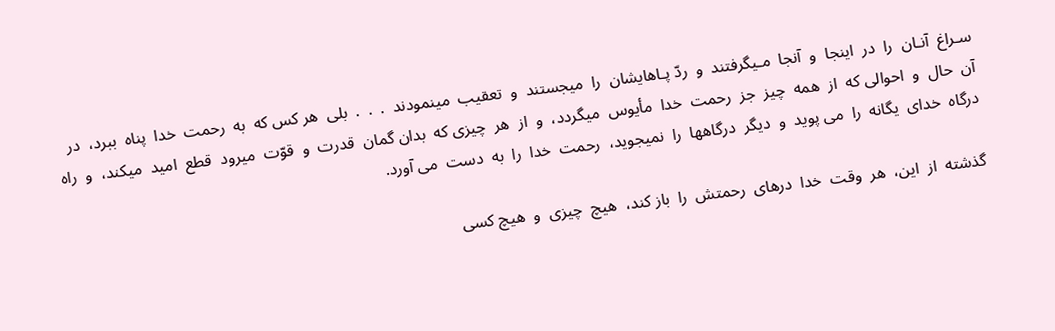سـراغ  آنـان  را  در  اینجا  و  آنجا  مـیگرفتند  و  ردّ پـاهایشان  را  میجستند  و  تعقیب  مینمودند  .  .  .  بلی  هر کس که  به  رحمت  خدا  پناه  ببرد،  در  آن  حال  و  احوالی که  از  همه  چیز  جز  رحمت  خدا  مأیوس  میگردد،  و  از  هر  چیزی که  بدان گمان  قدرت  و  قوّت  میرود  قطع  امید  میکند،  و  راه  درگاه  خدای  یگانه  را  می پوید  و  دیگر  درگاهها  را  نمیجوید،  رحمت  خدا  را  به  دست  می آورد.

گذشته  از  این،  هر  وقت  خدا  درهای  رحمتش  را  باز کند،  هیچ  چیزی  و  هیچ کسی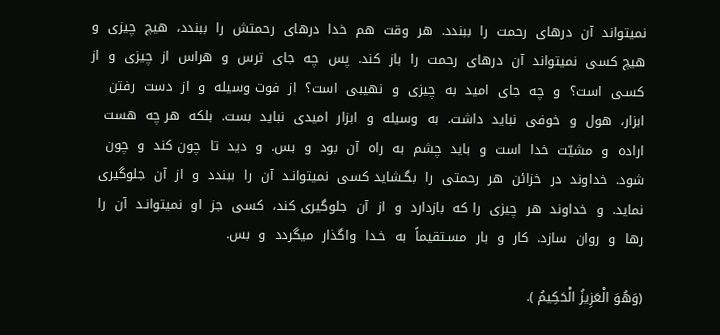نمیتواند  آن  درهای  رحمت  را  ببندد.  هر  وقت  هم  خدا  درهای  رحمتش  را  ببندد،  هیچ  چیزی  و  هیچ کسی  نمیتواند  آن  درهای  رحمت  را  باز  کند.  پس  چه  جای  ترس  و  هراس  از  چیزی  و  از کسـی  است؟  و  چه  جای  امید  به  چیزی  و  نهیبی  است؟  از  فوت وسیله  و  از  دست  رفتن  ابزار،  هول  و  خوفی  نباید  داشت.  به  وسیله  و  ابزار  امیدی  نباید  بست.  بلکه  هر چه  هست  اراده  و  مشیّت  خدا  است  و  باید  چشم  به  راه  آن  بود  و  بس.  و  دید  تا  چون کند  و  چون  شود.  خداوند  در  خزائن  هر  رحمتی  را  بگـشاید کسی  نمیتوانـد  آن  را  ببندد  و  از  آن  جلوگیری  نماید.  و  خداوند  هر  چیزی  را که  بازدارد  و  از  آن  جلوگیری کند،  کسی  جز  او  نمیتوانـد  آن  را  رها  و  روان  سازد.  کار  و  بار  مسـتقیماً  به  خـدا  واگذار  میگردد  و  بس.

(وَهُوَ الْعَزِیزُ الْحَکِیمُ ).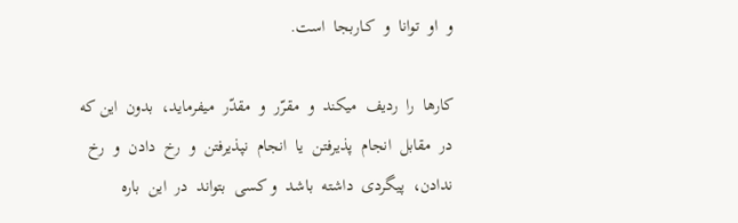و  او  توانا  و  کـاربجا  است‌.

کارها  را  ردیف  میکند  و  مقرّر  و  مقدّر  میفرماید،  بدون  این که  در  مقابل  انجام  پذیرفتن  یا  انجام  نپذیرفتن  و  رخ  دادن  و  رخ  ندادن،  پیگردی  داشته  باشد  و کسی  بتواند  در  این  باره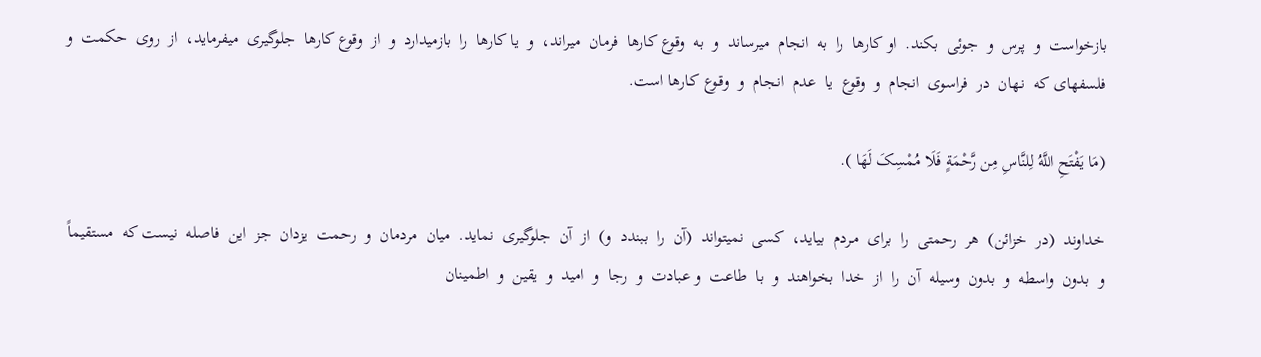بازخواست  و  پرس  و  جوئی  بکند.  او کارها  را  به  انجام  میرساند  و  به  وقوع کارها  فرمان  میراند،  و  یا کارها  را  بازمیدارد  و  از  وقوع کارها  جلوگیری  میفرماید،  از  روی  حکمت  و  فلسفهای که  نـهان  در  فراسوی  انجام  و  وقوع  یا  عدم  انـجام  و  وقـوع کـارها است.

(مَا یَفْتَحِ اللَّهُ لِلنَّاسِ مِن رَّحْمَةٍ فَلَا مُمْسِکَ لَهَا ).

خداوند  (در  خزائن)  هر  رحمتی  را  برای  مـردم  بیاید،  کسی  نمیتواند  (آن  را  ببندد  و)  از  آن  جلوگیری  نماید.  میان  مردمان  و  رحمت  یزدان  جز  این  فاصله  نیست که  مستقیماً  و  بدون  واسطه  و  بدون  وسیله  آن  را  از  خدا  بخواهند  و  با  طاعت  و عبادت  و  رجا  و  امید  و  یقین  و  اطمینان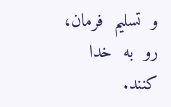و  تسلیم  فرمان،  رو  به  خدا کنند.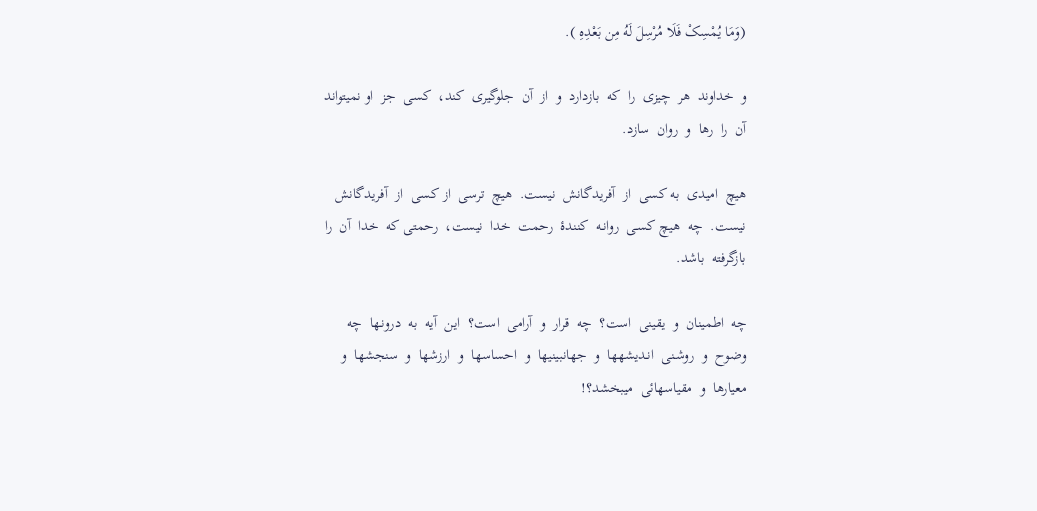(وَمَا یُمْسِکْ فَلَا مُرْسِلَ لَهُ مِن بَعْدِهِ ).

و  خداوند  هر  چیزی  را  که  بازدارد  و  از  آن  جلوگیری  کند،  کسی  جز  او نمیتواند  آن  را  رها  و  روان  سازد.

هیچ  امیدی  به کسی  از  آفریدگانش  نیست.  هیچ  ترسی  از کسی  از  آفریدگانش  نیست.  چه  هیچ کسـی  روانـه  کنندۀ  رحمت  خدا  نیست،  رحمتی که  خدا  آن  را  بازگرفته  باشد‌.

چه  اطمینان  و  یقینی  است؟  چه  قرار  و  آرامی  است؟  این  آیه  به  درونـها  چه  وضوح  و  روشـنی  انـدیشهها  و  جهانبینیها  و  احساسها  و  ارزشها  و  سنجشها  و  معیارها  و  مقیاسهائی  میبخشد؟!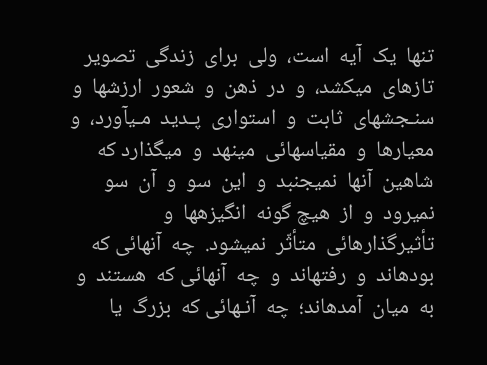تنها  یک  آیه  است،  ولی  برای  زندگی  تصویر  تازهای  میکشد،  و  در  ذهن  و  شعور  ارزشها  و  سنـجشهای  ثابت  و  استواری  پـدید  مـیآورد،  و  معیارها  و  مقیاسهائی  مینهد  و  میگذارد که  شاهین  آنها  نمیجنبد  و  این  سو  و  آن  سو  نمیرود  و  از  هیچ گونه  انگیزهها  و  تأثیرگذارهائی  متأثّر  نمیشود.  چه  آنهائی که  بودهاند  و  رفتهاند  و  چه  آنهائی که  هستند  و  به  میان  آمدهاند؛  چه  آنـهائی که  بزرگ  یا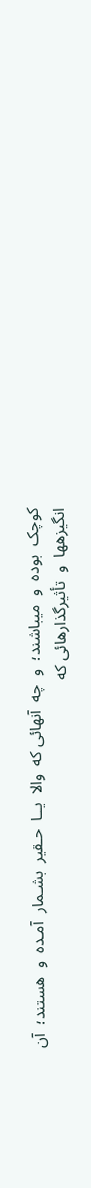کوچک  بوده  و  میباشند؛  و  چه  آنهائی که  والا  یــا  حـقیر  بشـمار  آمـده  و  هستند؛  آن  انگیزهها  و  تأثیرگذارهائی که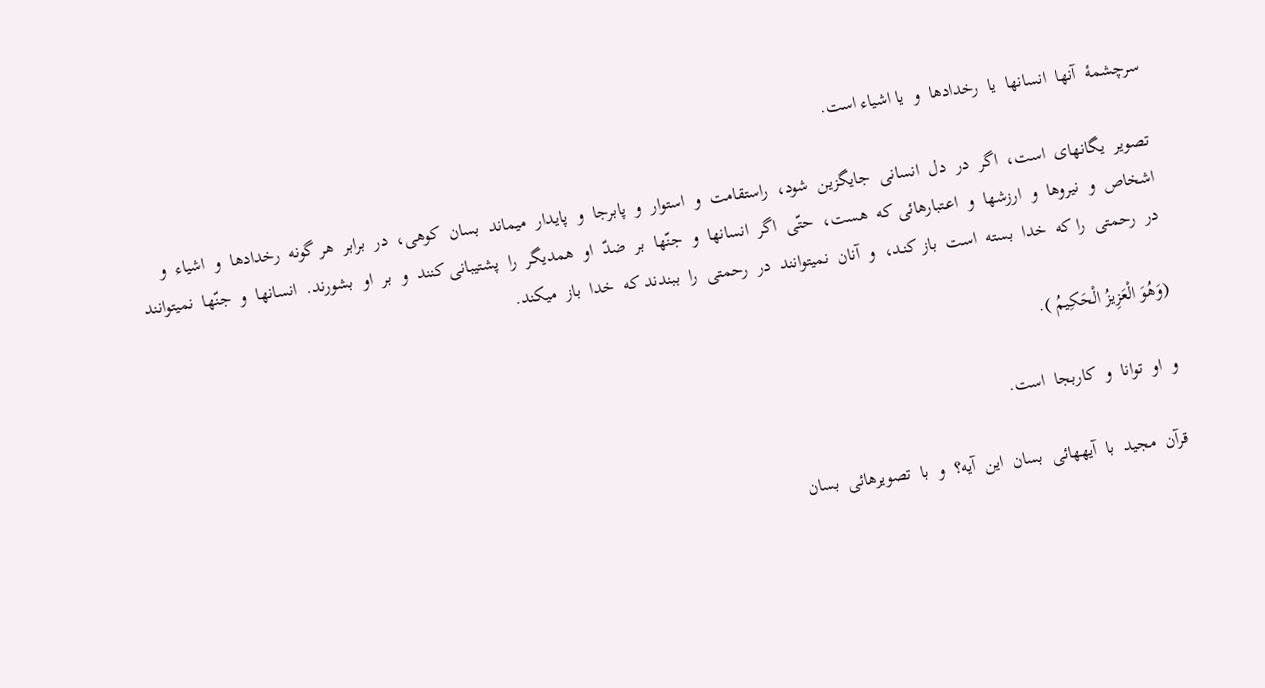سرچشمۀ  آنها  انسانها  یا  رخدادها  و  یا اشیاء است.

تصویر  یگانهای  است،  اگر  در  دل  انسانی  جایگزین  شود،  راستقامت  و  استوار  و  پابرجا  و  پایدار  میماند  بسان  کوهی،  در  برابر  هر گونه  رخدادها  و  اشیاء  و  اشخاص  و  نیروها  و  ارزشها  و  اعـتبارهائی که  هست،  حتّی  اگر  انسانها  و  جنّها  بر  ضدّ  او  همدیگر  را  پشتیبانی کنند  و  بر  او  بشورند.  انسانها  و  جنّها  نمیتوانند  در  رحمتی  را که  خدا  بسته  است  باز کنـد،  و  آنان  نمیتوانند  در  رحمتی  را  ببندند که  خدا  باز  میکند.

(وَهُوَ الْعَزِیزُ الْحَکِیمُ ).

و  او  توانا  و  کاربجا  است‌.

قرآن  مجید  با  آیههائی  بسان  این  آیه؟  و  با  تصویرهائی  بسان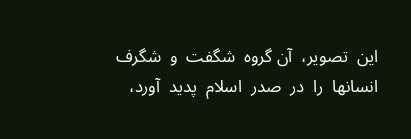این  تصویر،  آن گروه  شگفت  و  شگرف  انسانها  را  در  صدر  اسلام  پدید  آورد،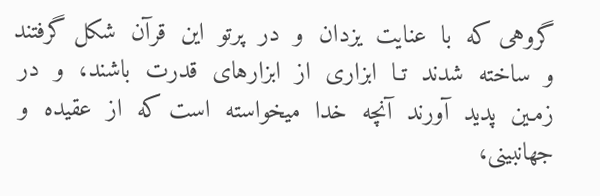گروهی که  با  عنایت  یزدان  و  در  پرتو  این  قرآن  شکل گرفتند  و  ساخته  شدند  تـا  ابزاری  از  ابزارهای  قدرت  باشند،  و  در  زمـین  پدید  آورند  آنچه  خدا  میخواسته  است که  از  عقیده  و  جهانبینی،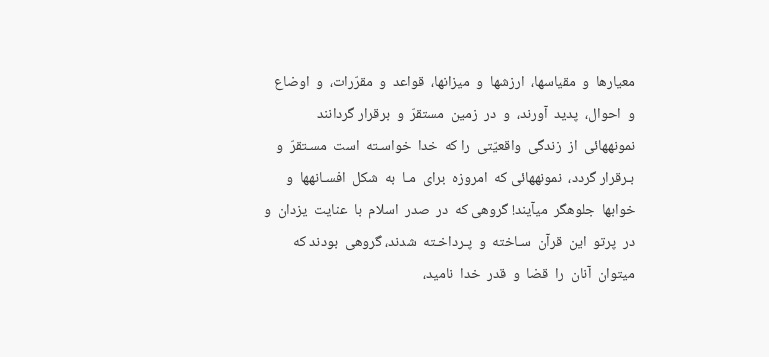معیارها  و  مقیاسها،  ارزشها  و  میزانها،  قواعد  و  مقرّرات،  و  اوضاع  و  احوال،  پدید  آورند،  و  در  زمین  مستقرّ  و  برقرار گردانند  نمونههائی  از  زندگی  واقعیّتی  را که  خدا  خواسـته  است  مسـتقرّ  و  بـرقرار گردد،  نمونههائی که  امروزه  برای  مـا  به  شکل  افسـانهها  و  خوابها  جلوهگر  میآیند! گروهی که  در  صدر  اسلام  با  عنایت  یزدان  و  در  پرتو  این  قرآن  سـاخته  و  پـرداخـته  شدند، گروهی  بودند که  میتوان  آنان  را  قضا  و  قدر  خدا  نامید،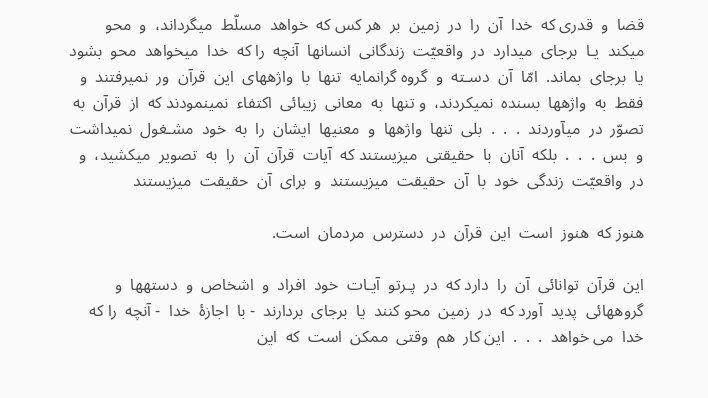قضا  و  قدری که  خدا  آن  را  در  زمین  بر  هر کس که  خواهد  مسلّط  میگرداند،  و  محو  میکند  یـا  برجای  میدارد  در  واقعیّت  زندگانی  انسانها  آنچه  را که  خدا  میخواهد  محو  بشود  یا  برجای  بماند.  امّا  آن  دسـته  و  گروه گرانمایه  تنها  با  واژههای  این  قرآن  ور  نمیرفتند  و  فقط  به  واژهها  بسنده  نمیکردند،  و تنها  به  معانی  زیبائی  اکتفاء  نمینمودند که  از  قرآن  به  تصوّر  در  میآوردند  .  .  .  بلی  تنها  واژهها  و  معنیها  ایشان  را  به  خود  مشـغول  نمیداشت  و  بس  .  .  .  بلکه  آنان  با  حقیقتی  میزیستند که  آیات  قرآن  آن  را  به  تصویر  میکشید،  و  در  واقعیّت  زندگی  خود  با  آن  حقیقت  میزیستند  و  برای  آن  حقیقت  میزیستند

هنوز که  هنوز  است  این  قرآن  در  دسترس  مردمان  است‌.

این  قرآن  توانائی  آن  را  دارد که  در  پـرتو  آیـات  خود  افراد  و  اشخاص  و  دستهها  و گروههائی  پدید  آورد که  در  زمین  محو کنند  یا  برجای  بردارند  - با  اجازۀ  خدا  - آنچه  را که  خدا  می خواهد  .  .  .  این کار  هم  وقتی  ممکن  است  که  این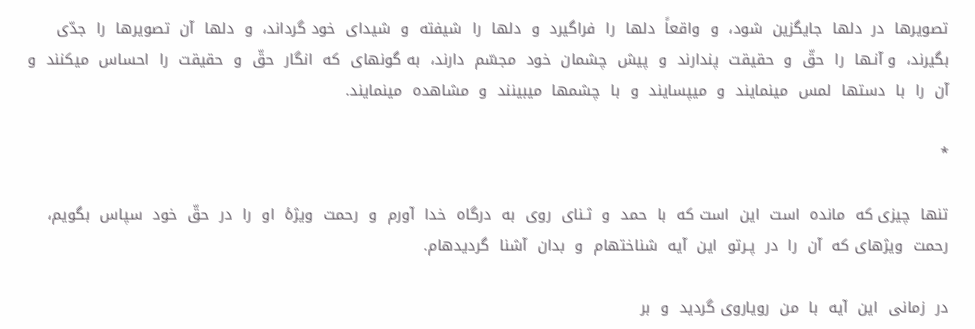تصویرها  در  دلها  جایگزین  شود،  و  واقعاً  دلها  را  فراگیرد  و  دلها  را  شیفته  و  شیدای  خود گرداند،  و  دلها  آن  تصویرها  را  جدّی  بگیرند،  و آنـها  را  حقّ  و  حقیقت  پندارند  و  پیش  چشمان  خود  مجسّم  دارند،  به گونهای  که  انگار  حقّ  و  حقیقت  را  احساس  میکنند  و  آن  را  با  دستها  لمس  مینمایند  و  میپسایند  و  با  چشمها  میبینند  و  مشاهده  مینمایند.

*

تنها  چیزی که  مانده  است  این  است که  با  حمد  و  ثـنای  روی  به  درگاه  خدا  آورم  و  رحمت  ویژۀ  او  را  در  حقّ  خود  سپاس  بگویم،  رحمت  ویژهای که  آن  را  در  پـرتو  این  آیه  شناختهام  و  بدان  آشنا  گردیدهام‌.

در  زمانی  این  آیه  با  من  رویاروی گردید  و  بر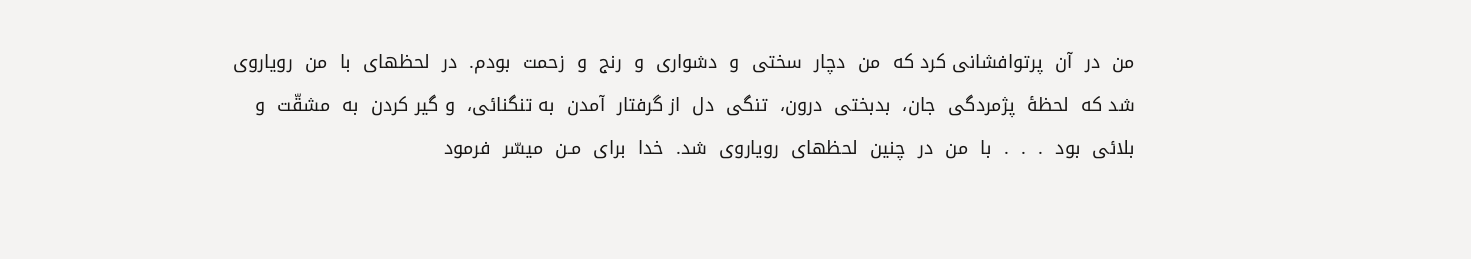من  در  آن  پرتوافشانی کرد که  من  دچار  سختی  و  دشواری  و  رنج  و  زحمت  بودم.  در  لحظهای  با  من  رویاروی  شد که  لحظۀ  پژمردگی  جان،  بدبختی  درون،  تنگی  دل  از گرفتار  آمدن  به تنگنائی،  و گیر کردن  به  مشقّت  و  بلائی  بود  .  .  .  با  من  در  چنین  لحظهای  رویاروی  شد.  خدا  برای  مـن  میسّر  فرمود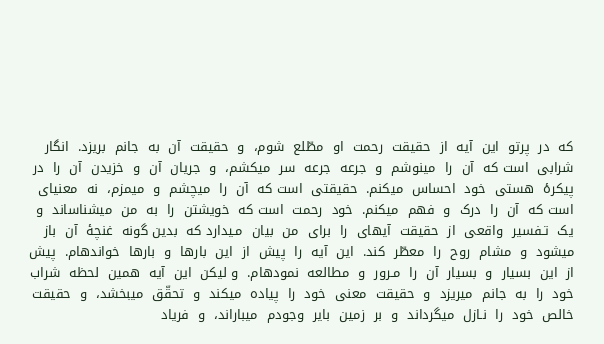که  در  پرتو  این  آیه  از  حقیقت  رحمت  او  مطّلع  شوم،  و  حقیقت  آن  به  جانم  بریزد.  انگار  شرابی  است که  آن  را  مینوشم  و  جرعه  جرعه  سر  میکشم،  و  جریان  آن  و  خزیدن  آن  را  در  پیکرۀ  هستی  خود  احساس  میکنم.  حقیقتی  است که  آن  را  میچشم  و  میمزم،  نه  معنیای  است که  آن  را  درک  و  فهم  میکنم.  خود  رحمت  است که  خویشتن  را  به  من  میشناساند  و  یک  تـفسیر  واقعی  از  حقیقت  آیهای  را  برای  من  بیان  مـیدارد که  بدین گونه  غنچۀ  آن  باز  میشود  و  مشام  روح  را  معطّر  کند.  این  آیه  را  پیش  از  این  بارها  و  بارها  خواندهام.  پیش  از  این  بسیار  و  بسیار  آن  را  مـرور  و  مطالعه  نمودهام.  و لیکن  این  آیه  همین  لحظه  شراب  خود  را  به  جانم  میریزد  و  حقیقت  معنی  خود  را  پیاده  میکند  و  تحقّق  میبخشد،  و  حقیقت  خالص  خود  را  نـازل  میگرداند  و  بر  زمین  بایر  وجودم  میباراند،  و  فریاد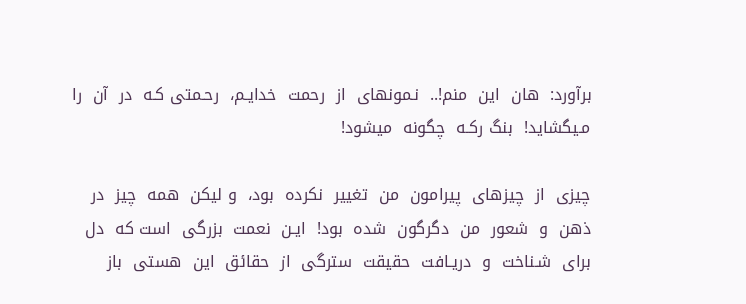برآورد:  هان  این  منم!..  نـمونهای  از  رحمت  خدایـم،  رحـمتی کـه  در  آن  را  مـیگشاید!  بنگ رکـه  چگونه  میشود!

چیزی  از  چیزهای  پیرامون  من  تغییر  نکرده  بود،  و لیکن  همه  چیز  در  ذهن  و  شعور  من  دگرگون  شده  بود!  ایـن  نعمت  بزرگی  است که  دل  برای  شـناخت  و  دریـافت  حقیقت  سترگی  از  حقائق  این  هستی  باز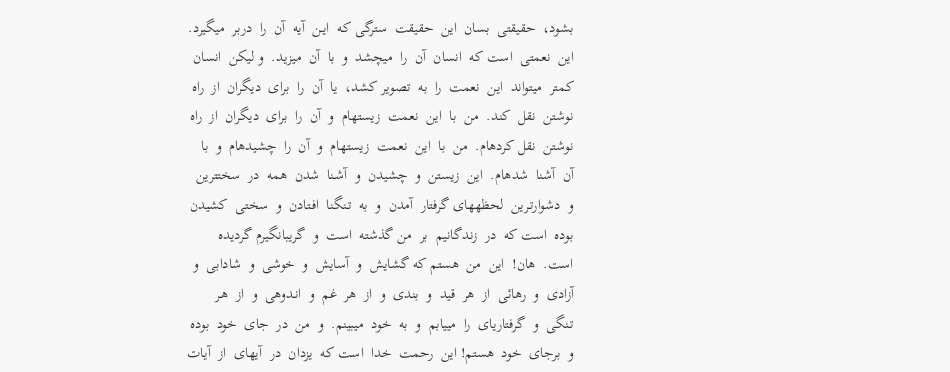بشود،  حقیقتی  بسان  این  حقیقت  سترگی کـه  ایـن  آیه  آن  را  دربر  میگیرد.  این  نعمتی  است که  انسان  آن  را  میچشد  و  با  آن  میزید.  و لیکن  انسان کمتر  میتواند  این  نعمت  را  به  تصویر کشد،  یا  آن  را  برای  دیگران  از  راه  نوشتن  نقل  کند.  من  با  این  نعمت  زیستهام  و  آن  را  برای  دیگران  از  راه  نوشتن  نقل کردهام.  من  با  این  نعمت  زیستهام  و  آن  را  چشیدهام  و  با  آن  آشنا  شدهام.  این  زیستن  و  چشیدن  و  آشـنا  شدن  همه  در  سختترین  و  دشوارتـرین  لحظههای گرفتار  آمدن  و  به  تـنگنا  افـتادن  و  سختی  کشیدن  بوده  است که  در  زندگانیم  بر  من گذشته  است  و  گریبانگیرم گردیده  است.  هان!  این  من  هستم که گشایش  و  آسایش  و  خوشی  و  شادابی  و  آزادی  و  رهائی  از  هر  قید  و  بندی  و  از  هر  غم  و  انـدوهی  و  از  هـر تـنگی  و  گرفتاریای  را  مییابم  و  به  خود  میبینم.  و  من  در  جای  خود  بوده  و  برجای  خود  هستم! این  رحمت  خدا  است که  یزدان  در  آیهای  از  آیات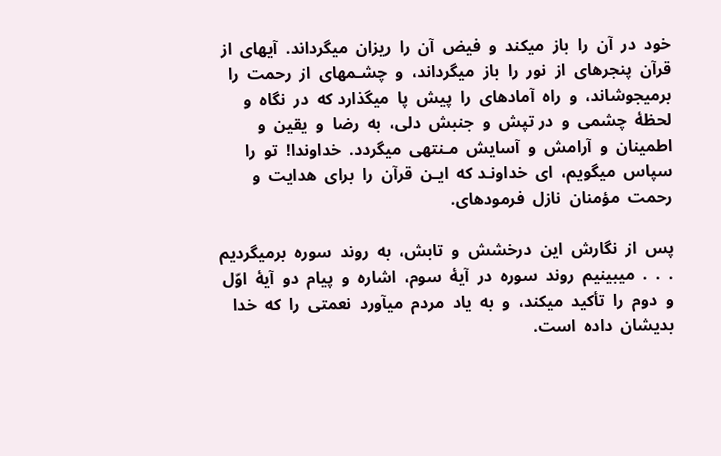خود  در  آن  را  باز  میکند  و  فیض  آن  را  ریزان  میگرداند.  آیهای  از  قرآن  پنجرهای  از  نور  را  باز  میگرداند،  و  چشـمهای  از  رحمت  را  برمیجوشاند،  و  راه  آمادهای  را  پیش  پا  میگذارد که  در  نگاه  و  لحظۀ  چشمی  و  در تپش  و  جنبش  دلی،  به  رضا  و  یقین  و  اطمینان  و  آرامش  و  آسایش  مـنتهی  میگردد.  خداوندا!  تو  را  سپاس  میگویم،  ای  خداونـد که  ایـن  قرآن  را  برای  هدایت  و  رحمت  مؤمنان  نازل  فرمودهای‌.

پس  از  نگارش  این  درخشش  و  تابش،  به  روند  سوره  برمیگردیم  .  .  .  میبینیم  روند  سوره  در  آیۀ  سوم،  اشاره  و  پیام  دو  آیۀ  اوّل  و  دوم  را  تأکید  میکند،  و  به  یاد  مردم  میآورد  نعمتی  را  که  خدا  بدیشان  داده  است.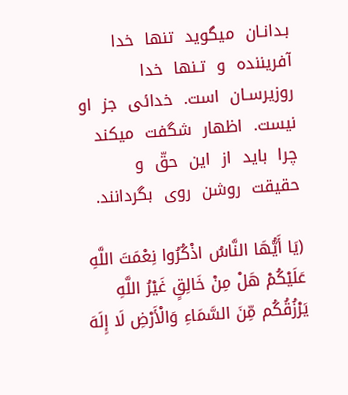بـدانـان  میگوید  تنها  خدا  آفریننده  و  تـنها  خدا  روزیرسـان  است.  خدائی  جز  او  نیست.  اظهار  شگفت  میکند  چرا  باید  از  این  حقّ  و  حقیقت  روشن  روی  بگردانند.

(یَا أَیُّهَا النَّاسُ اذْکُرُوا نِعْمَتَ اللَّهِ عَلَیْکُمْ هَلْ مِنْ خَالِقٍ غَیْرُ اللَّهِ یَرْزُقُکُم مِّنَ السَّمَاءِ وَالْأَرْضِ لَا إِلَهَ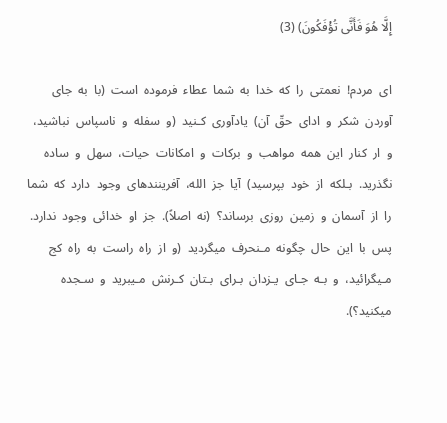إِلَّا هُوَ فَأَنَّى تُؤْفَکُونَ) (3)

ای  مردم!  نعمتی  را  که  خدا  به  شما  عطاء  فرموده  است  (با  به  جای  آوردن  شکر  و  ادای  حقّ  آن)  یادآوری  کـنید  (و  سفله  و  ناسپاس  نباشید،  و  ار  کنار  این  همه  مواهب  و  برکات  و  امکانات  حیات،  سهل  و  ساده  نگذرید.  بـلکه  از  خود  بپرسید)  آیا  جز  الله،  آفرینندهای  وجود  دارد  که  شما  را  از  آسمان  و  زمین  روزی  برساند؟  (نه  اصلاً).  جز  او  خدائی  وجود  ندارد.  پس  با  این  حال  چگونه  مـنحرف  میگردید  (و  از  راه  راست  به  راه  کج  مـیگرائید،  و  بـه  جـای  یـزدان  بـرای  بـتان  کـرنش  مـیبرید  و  سـجده  میکنید؟).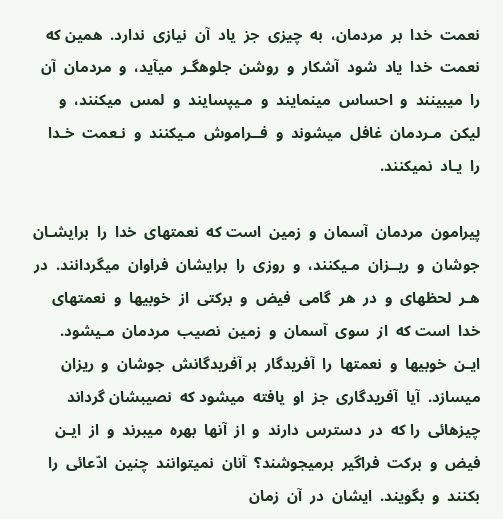نعمت  خدا  بر  مردمان،  به  چیزی  جز  یاد  آن  نیازی  ندارد.  همین که  نعمت  خدا  یاد  شود  آشکار  و  روشن  جلوهگـر  میآید،  و  مردمان  آن  را  میبینند  و  احساس  مینمایند  و  مـیپسایند  و  لمس  میکنند،  و لیکن  مـردمان  غافل  میشوند  و  فــراموش  مـیکنند  و  نـعمت  خـدا  را  یـاد  نمیکنند.

پیرامون  مردمان  آسمان  و  زمین  است که  نعمتهای  خدا  را  برایشـان  جوشان  و  ریــزان  مـیکنند،  و  روزی  را  برایشان  فراوان  میگردانند.  در  هـر  لحظهای  و  در  هر  گامی  فیض  و  برکتی  از  خوبیها  و  نعمتهای  خدا  است که  از  سوی  آسمان  و  زمین  نصیب  مردمان  مـیشود.  ایـن  خوبیها  و  نعمتها  را  آفریدگار  بر آفریدگانش  جوشان  و  ریزان  میسازد.  آیا  آفریدگاری  جز  او  یافته  میشود که  نصیبشان گرداند  چیزهائی  را که  در  دسترس  دارند  و  از  آنها  بهره  میبرند  و  از  ایـن  فیض  و  برکت  فراگیر  برمیجوشند؟  آنان  نمیتوانند  چنین  ادّعائی  را  بکنند  و  بگویند.  ایشان  در  آن  زمان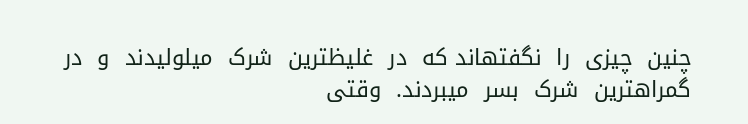چنین  چیزی  را  نگفتهاند که  در  غلیظترین  شرک  میلولیدند  و  در گمراهترین  شرک  بسر  میبردند.  وقتی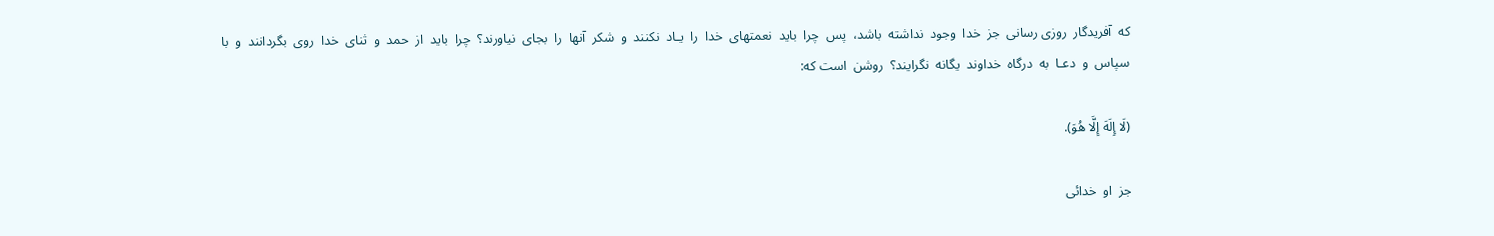که  آفریدگار  روزی رسانی  جز  خدا  وجود  نداشته  باشد،  پس  چرا  باید  نعمتهای  خدا  را  یـاد  نکنند  و  شکر  آنها  را  بجای  نیاورند؟  چرا  باید  از  حمد  و  ثنای  خدا  روی  بگردانند  و  با  سپاس  و  دعـا  به  درگاه  خداوند  یگانه  نگرایند؟  روشن  است که‌:

(لَا إِلَهَ إِلَّا هُوَ).

جز  او  خدائی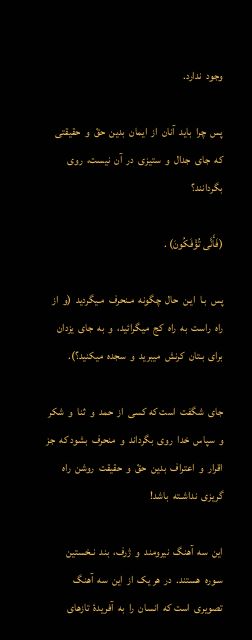وجود  ندارد.

پس  چرا  باید  آنان  از  ایمان  بدین  حقّ  و  حقیقتی که  جای  جدال  و  ستیزی  در  آن  نیست،  روی  بگردانند؟

(فَأَنَّى تُؤْفَکُونَ) .

پس  بـا  ایـن  حال  چگونه  مـنحرف  مـیگردید  (و  از  راه  راست  به  راه  کج  میگرائید،  و  به  جای  یزدان  برای  بـتان  کرنش  میبرید  و  سجده  میکنید؟).

جای  شگفت  است که کسی  از  حمد  و  ثنا  و  شکر  و  سپاس  خدا  روی  بگرداند  و  منحرف  بشود که  جز  اقرار  و  اعتراف  بدین  حقّ  و  حقیقت  روشن  راه گریزی  نداشـته  باشد!

این  سه  آهنگ  نیرومند  و  ژرف،  بند  نـخستین  سـوره  هستند.  در  هر یک  از  این  سه  آهنگ  تصویری  است که  انسان  را  به  آفریدۀ  تازهای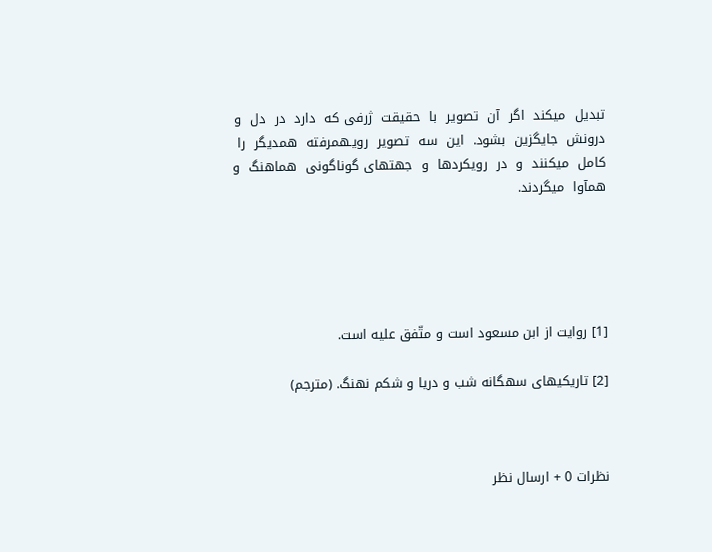تبدیل  میکند  اگر  آن  تصویر  با  حقیقت  ژرفی که  دارد  در  دل  و  درونش  جایگزین  بشود.  این  سه  تصویر  رویـهمرفته  همدیگر  را  کامل  میکنند  و  در  رویکردها  و  جهتهای گوناگونی  هماهنگ  و  همآوا  میگردند.





[1] روایت از ابن مسعود است و متّفق علیه است.

[2] تاریکیهای سهگانه شب و دریا و شکم نهنگ. (مترجم)



نظرات 0 + ارسال نظر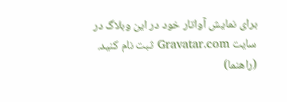برای نمایش آواتار خود در این وبلاگ در سایت Gravatar.com ثبت نام کنید. (راهنما)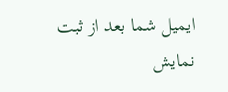ایمیل شما بعد از ثبت نمایش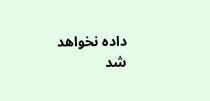داده نخواهد شد